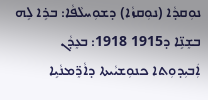ܢܘܼܩܕܵܐ (ܢܘܼܩܙܵܐ) ܕܫܘܼܚܠܵܦܵܐ: ܒܪܹܐ ܠܹܗ ܒܫܸܢܹ̈ܐ ܕ1915 1918: ܒܥܸܕܵܢ ܐܲܒܝܼܕܘܼܬܐ ܟܢܘܼܫܝܵܝܬܐ ܕܐܵܪܸ̈ܡܢܵܝܹܐ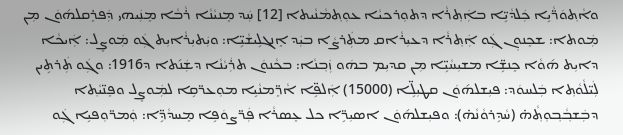ܘܐܵܬ݂ܘܿܪ̈ܵܝܹܐ ܟܲܠܕܵܝܹ̈ܐ ܒܐܲܬ݂ܪܵܐ ܕܬܘܼܪܟܝܵܐ ܥܘܼܬ݂ܡܵܢܵܝܬܐ [12] ܚܲܕ ܡܸܢܝܵܢܵܐ ܪܵܒܵܐ ܡܸܢܲܝܗܝ ܕܲܦܪܸܩܠܗ݇ܘܿܢ ܡܼܢ ܡܲܘܬܐ: ܫܟܸܢܘܼܢ ܓܲܘ ܐܲܬ݂ܪܵܐ ܕܥܝܼܪܵܐܩ ܡܬܲܪܨܵܐ ܒܝܲܕ ܐܸܢܓܠܹܝܫܵܝܹ̈ܐ: ܘܝܲܬܝܼܪܵܐܝܼܬ ܓܲܘ ܡܲܘܨܸܠ: ܐܲܝܟܵܐ ܕܐܝܼܬ ܗ݇ܘܵܐ ܟܸܢܫܹ̈ܐ ܡܫܝܼܚܵܝܹ̈ܐ ܡܼܢ ܩܕܝܼܡ ܒܗܿܘ ܙܲܒ݂ܢܵܐ: ܒܟܵܢܘܿܢ ܬܪܲܝܵܢܵܐ ܕܫܲܢ݇ܬܐ ܕ1916: ܘܓܲܘ ܬܲܪܬܹܝܢ ܠܲܝ̈ܠܵܘܵܬ݂ܐ ܒܲܠܚܘܿܕ: ܦܝܼܫܠܗ݇ܘܿܢ ܩܛܝܼܠܹ̈ܐ (15000) ܐܲܠܦܹ̈ܐ ܐܵܪܸ̈ܡܢܵܝܹܐ ܡܘܼܥܪ̈ܩܹܐ ܠܡܲܘܨܸܠ ܘܦܸܢ̈ܝܵܬ݂ܐ ܕܒܲܫܒ݂ܵܒ݂ܘܼܬ݂ܵܗ̇ (ܚܵܕܹܪܘܵܢܵܗ̇): ܘܦܝܼܫܠܗ݇ܘܿܢ ܐܣܝܼܪܹ̈ܐ ܟܠ ܥܸܣܪܵܐ ܦܲܪ̈ܨܘܿܦܹܐ ܡܸܚܕܵܕܹ̈ܐ: ܘܲܡܪ̈ܘܼܦܝܹܐ ܓܲܘ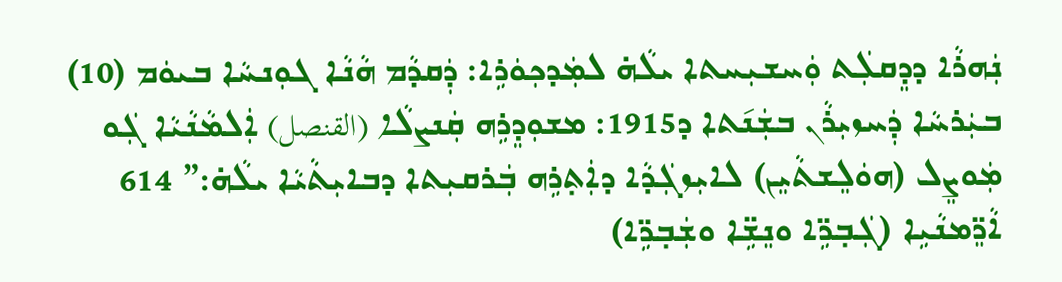ܢܲܗܪܵܐ ܕܕܸܩܠܲܬ ܘܲܚܫܝܼܚܬܐ ܝܠܵܗ̇ ܠܡܲܕܟ݂ܘܿܪܹܐ: ܕܲܩܕܵܡ ܗܵܢܵܐ ܓܘܼܢܚܵܐ ܒܝܘܿܡ (10) ܒܝܲܪܚܵܐ ܕܲܚܙܝܼܪܵܢ ܒܫܲܢ݇ܬܐ ܕ1915: ܡܫܘܼܕܸܪܹܗ ܩܲܢܨܠܵܐ (القنصل) ܐܲܠܡܵܢܵܝܵܐ ܓܲܘ ܡܲܘܨܸܠ (ܗܘܿܠܸܫܬܵܝܸܢ) ܠܐܝܼܙܓܲܕܵܐ ܕܐܲܬ݂ܪܹܗ ܒܲܪܩܝܼܬܐ ܕܒܐܝܼܬܵܝܵܐ ܝܠܵܗ̇:” 614 ܐܵܪܸ̈ܡܢܵܝܹܐ (ܓܲܒ݂ܪܹ̈ܐ ܘܢܸܫܹ̈ܐ ܘܫܲܒ݂ܪܹ̈ܐ)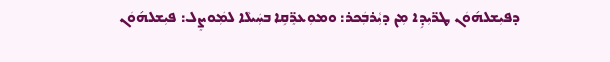ܕܦܝܼܫܠܗ݇ܘܿܢ ܛܪ̈ܝܼܕܹܐ ܡܼܢ ܕܝܼܵܪܒܲܟܪ: ܘܡܘܼܥܪܸ̈ܩܹܐ ܒܚܲܝܠܵܐ ܠܡܲܘܨܸܠ: ܦܝܼܫܠܗ݇ܘܿܢ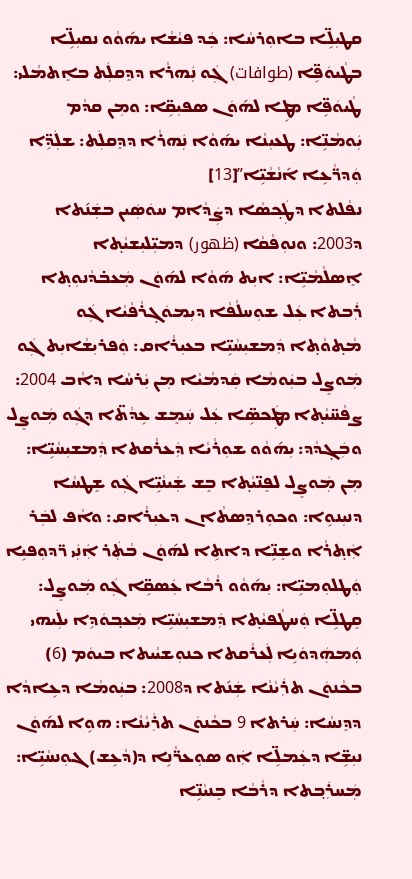ܩܛܝܼܠܹ̈ܐ ܒܐܘܼܪܚܵܐ: ܟܲܕ ܦܝܵܫܵܐ ܝܗ݇ܘܵܘ ܢܩܝܼܠܹ̈ܐ ܒܛܵܝܘܿܦܹ̈ܐ (طوافات) ܓܲܘ ܢܲܗܪܵܐ ܕܕܸܩܠܲܬ ܒܐܸܬܡܵܠܝ: ܛܵܝܘܿܦܹ̈ܐ ܡܛܹܐ ܠܗ݇ܘܿܢ ܣܦܝܼܩܹ̈ܐ: ܘܡܼܢ ܩܕܵܡ ܝܲܘܡܵܢܹ̈ܐ: ܛܥܝܼܢܵܐ ܝܗ݇ܘܵܐ ܢܲܗܪܵܐ ܕܕܸܩܠܲܬ: ܫܠܲܕܹ̈ܐ ܘܲܕܪ̈ܵܥܹܐ ܐ݇ܢܵܫܵܝܹ̈ܐ”[13]
ܢܦܵܠܬܐ ܕܛܲܟ݂ܣܵܐ ܕܨܲܕܵܐܡ ܚܘܿܣܲܝܢ ܒܫܲܢ݇ܬܐ ܕ2003: ܘܢܘܼܦܵܩܵܐ (ظهور) ܕܡܝܼ̈ܠܝܼܫܝܵܬ݂ܐ ܐܸܣܠܵܡܵܝܹ̈ܐ: ܐܝܼܬ ܗ݇ܘܵܐ ܠܗ݇ܘܿܢ ܡܲܥܒ̇ܕܵܢܘܼܬ݂ܐ ܪܲܒܬܐ ܥܲܠ ܫܘܼܚܠܵܦܵܐ ܕܝܼܡܘܿܓ݂ܪܵܦܵܝܵܐ ܓܲܘ ܡܵܬ݂ܘܵܬ݂ܐ ܕܲܡܫܝܼܚܵܝܹ̈ܐ ܒܥܝܼܪܵܐܩ: ܘܲܦܪܝܼܫܵܐܝܼܬ ܓܲܘ ܡܲܘܨܸܠ ܒܝܲܘܡܵܐ ܩܲܕܡܵܝܵܐ ܡܼܢ ܝܲܪܚܵܐ ܕܐܵܒ 2004: ܨܦܵܚ̈ܝܵܬ݂ܐ ܡܛܲܟܣܹ̈ܐ ܥܲܠ ܚܲܡܸܫ ܥܹܕܵܬ̈ܐ ܕܓܲܘ ܡܲܘܨܸܠ ܘܒܲܓ݂ܕܵܕ: ܝܼܗ݇ܘܵܘ ܫܘܼܪܵܝܵܐ ܕܲܥܪܵܩܬܐ ܕܲܡܫܝܼܚܵܝܹ̈ܐ: ܡܼܢ ܡܲܘܨܸܠ ܠܦܸܢ̈ܝܵܬ݂ܐ ܒܸܫ ܫܲܝܢܵܝܹ̈ܐ ܓܲܘ ܫܸܛܚܵܐ ܕܢܝܼܢܘܹܐ: ܘܟܘܼܪܕܸܣܬܵܐܢ ܕܥܝܼܪܵܐܩ: ܘܐܵܦ ܠܒܲܪ ܐܲܬ݂ܪܵܐ ܘܫܸܢܹ̈ܐ ܕܐܬܹܐ ܠܗ݇ܘܿܢ ܒܵܬܲܪ ܐܲܢܲܝ ܪ̈ܕܘܼܦܝܹܐ ܘܲܛܠܘܼܡܝܹ̈ܐ: ܝܼܗ݇ܘܵܘ ܪܵܒܵܐ ܥܲܣܩܹ̈ܐ ܓܲܘ ܡܲܘܨܸܠ: ܩܸܛܠܹ̈ܐ ܘܲܚܛܵܦܝܵܬ݂ܐ ܕܲܡܫܝܼܚܵܝܹ̈ܐ ܡܲܥܒ݂ܘܿܕܹܐ ܝܠܲܝܗܝ ܘܲܡܗܲܕܘܿܝܹܐ ܠܲܥܪܵܩܬܐ ܟܢܘܼܫܝܵܝܬܐ ܒܝܘܿܡ (6) ܒܟܵܢܘܿܢ ܬܪܲܝܵܢܵܐ ܫܲܢ݇ܬܐ ܕ2008: ܒܝܲܘܡܵܐ ܕܥܹܐܕܵܐ ܕܕܸܢܚܵܐ: ܚܲܪܬܐ 9 ܒܟܵܢܘܿܢ ܬܪܲܝܵܢܵܐ: ܗܘܹܐ ܠܗ݇ܘܿܢ ܢܝܼܫܹ̈ܐ ܕܥܲܡܠܹ̈ܐ ܐܲܘ ܣܘܼܥܪ̈ܵܢܹܐ ܕ(ܕܵܥܹܫ) ܓܘܼܢܚܵܝܹ̈ܐ: ܡܲܚܪܲܒ݂ܬܐ ܕܪܵܒܵܐ ܒܸܢܝܵܢܹ̈ܐ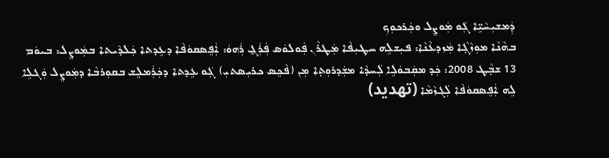ܕܲܡܫܝܼܚܵܝܹ̈ܐ ܓܲܘ ܡܲܘܨܸܠ ܘܟܲܪܟܘܼܟ
ܒܗܵܢܵܐ ܡܘܼܙܵܓ݂ܵܐ ܡܲܙܕܥܵܢܵܐ: ܦܝܼܫܠܹܗ ܚܛܝܼܦܵܐ ܡܲܛܪܵܢ ܦܲܘܠܘܿܣ ܦܲܪܲܓ̰ ܪܲܗܘܿ: ܐܲܦܸܣܩܘܿܦܵܐ ܕܥܹܕܬܐ ܟܲܠܕܵܝܬܐ ܒܡܲܘܨܸܠ: ܒܝܘܿܡ 13 ܫܒ݂ܵܛ 2008: ܟܲܕ ܡܩܲܒܘܿܠܹܐ ܠܲܚܕܵܐ ܡܫܲܕܪܘܼܬ݂ܐ ܡܼܢ (ܦܵܟܸܣ ܟܪܝܼܣܬܝܼ) ܓܲܘ ܥܹܕܬܐ ܕܟܲܪܲܡܠܸܫ ܒܩܘܼܪܒܵܐ ܕܡܲܘܨܸܠ ܘܲܓܠܹܐ ܠܹܗ ܐܲܦܸܣܩܘܿܦܵܐ ܠܲܓܙܵܡܵܐ (تهديد)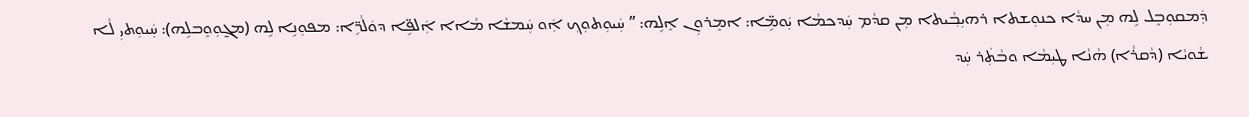ܕܲܡܩܘܼܒܸܠ ܠܹܗ ܡܼܢ ܚܕܵܐ ܟܢܘܼܫܬܐ ܪܗܝܼܒ݂ܵܝܬܐ ܡܼܢ ܩܕܵܡ ܚܲܕܟܡܵܐ ܝܲܘܡܹ̈ܐ: ܐܡܸܪܘܼܢ ܐܸܠܹܗ: ” ܚܲܝܘܼܬܘܼܟ݂ ܐܲܘ ܚܲܡܫܵܐ ܡܵܐܐ ܐܲܠܦܹ̈ܐ ܕܘܿܠܵܪܹ̈ܐ: ܡܦܘܼܢܹܐ ܠܹܗ (ܡܓ̰ܘܼܘܸܒܠܹܗ): ܚܲܝܘܼܬܝܼ ܠܵܐ ܫܵܘܝܵܐ (ܕܵܩܪܵܐ) ܗܵܢܵܐ ܛܝܼܡܵܐ ܘܒܵܬܲܪ ܚܲܕ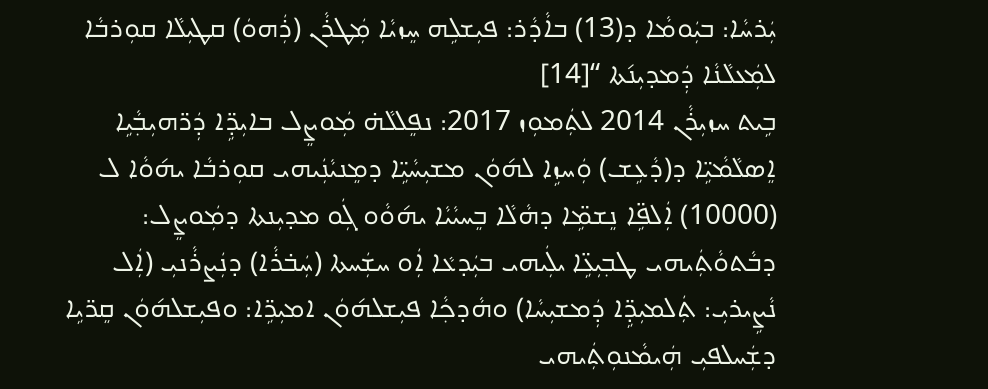ܝܲܪܚܵܐ: ܒܝܲܘܡܵܐ ܕ(13) ܒܐܵܕܵܪ: ܦܝܼܫܠܹܗ ܚܸܙܝܵܐ ܡܲܛܪܵܢ (ܪܲܗܘܿ) ܩܛܝܼܠܵܐ ܩܘܼܪܒܵܐ ܠܡܲܥܠܵܢܵܐ ܕܲܡܕܝܼܢ݇ܬܐ “[14]
ܒܹܝܬ ܚܙܝܼܪܵܢ 2014 ܠܬܲܡܘܼܙ 2017: ܢܦܸܠܠܵܗ̇ ܡܲܘܨܸܠ ܒܐܝܼܕܹ̈ܐ ܕܲܪ̈ܗܝܼܒ݂ܵܝܹܐ ܐܸܣܠܵܡܵܝܹ̈ܐ ܕ(ܕܵܥܹܫ) ܘܲܚܙܹܐ ܠܗ݇ܘܿܢ ܡܫܝܼܚܵܝܹ̈ܐ ܕܡܸܢܝܵܢܲܝܗܝ ܩܘܼܪܒܵܐ ܝܗ݇ܘܵܐ ܠ (10000) ܐܲܠܦܹ̈ܐ ܢܸܫܡܹ̈ܐ ܕܗܵܠܵܐ ܒܸܚܝܵܝܵܐ ܝܗ݇ܘܵܘ ܓܲܘ ܡܕܝܼܢܬܐ ܕܡܲܘܨܸܠ: ܕܒܵܬܘܵܬܲܝܗܝ ܛܒ݂ܝܼܥܹ̈ܐ ܝܠܲܝܗܝ ܒܝܲܕܥܵܐ ܐܲܘ ܚܫܲܚܬܐ (ܚܲܒ̇ܪܵܐ) ܕܢܲܨܪܵܢܝܼ (ܐܲܠ ܢܵܨܹܝܪܝܼ: ܬܲܠܡܝܼܕܹ̈ܐ ܕܲܡܫܝܼܚܵܐ) ܘܗܵܕܟ݂ܵܐ ܦܝܼܫܠܗ݇ܘܿܢ ܐܡܝܼܪܹ̈ܐ: ܘܦܝܼܫܠܗ݇ܘܿܢ ܩܸܪ̈ܝܹܐ ܕܫܲܚܠܦܝܼ ܗܲܝܡܵܢܘܼܬܲܝܗܝ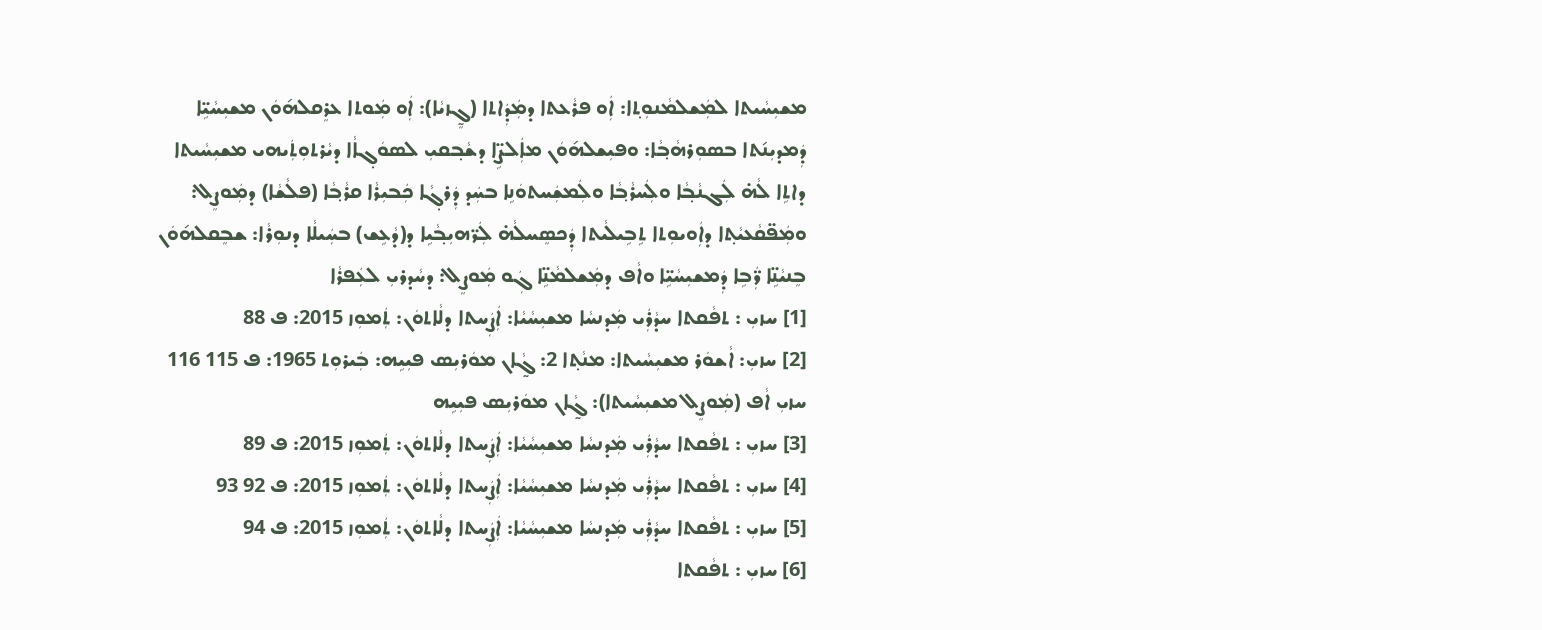ܡܫܝܼܚܵܝܬܐ ܠܡܲܫܠܡܵܢܘܼܬ݂ܐ: ܐܲܘ ܦܪܵܥܬܐ ܕܡܲܕܲܐܬܐ (ܓ̰ܸܙܝܵܐ): ܐܲܘ ܡܲܘܬܐ ܥܪܸܩܠܗ݇ܘܿܢ ܡܫܝܼܚܵܝܹ̈ܐ ܕܲܡܕܝܼܢ݇ܬܐ ܒܣܘܼܪܗܵܒ݂ܵܐ: ܘܦܝܼܫܠܗ݇ܘܿܢ ܡܐܲܠܨܹ̈ܐ ܕܫܵܒ݂ܩܝܼ ܠܣܘܿܓ݂ܐܵܐ ܕܝܵܪܬܘܼܬܲܝܗܝ ܡܫܝܼܚܵܝܬܐ ܕܐܬܹܐ ܠܵܗ̇ ܠܲܓܢܵܒ݂ܵܐ ܘܠܲܚܪܵܒ݂ܵܐ ܘܠܲܡܫܲܚܬܘܿܢܹܐ ܒܚܲܕ ܕܲܪܓ݂ܵܐ ܟܲܒܝܼܪܵܐ ܩܪܵܒ݂ܵܐ (ܦܠܵܫܵܐ) ܕܡܲܘܨܸܠ: ܘܡܲܦ̈ܩܵܥܝܵܬ݂ܐ ܕܐܲܘܝܘܼܬܐ ܬܹܒܹܝܠܵܝܬܐ ܕܲܟܣܸܚܠܵܗ̇ ܠܲܪ̈ܗܝܼܒ݂ܵܝܹܐ ܕ(ܕܵܥܹܫ) ܒܚܲܝܠܵܐ ܕܢܘܼܪܵܐ: ܫܒܸܩܠܗ݇ܘܿܢ ܒܸܢܝܵܢܹ̈ܐ ܪ̈ܲܒܹܐ ܕܲܡܫܝܼܚܵܝܹ̈ܐ ܘܐܵܦ ܕܡܲܫܠܡܵܢܹ̈ܐ ܓܲܘ ܡܲܘܨܸܠ: ܕܚܵܕܪܝܼ ܠܥܲܦܪܵܐ
[1] ܚܙܝܼ : ܬܦܵܩܬܐ ܚܕܵܪܲܝ ܡܲܕܢܚܵܐ ܡܫܝܼܚܵܝܵܐ: ܐܲܨܲܚܬܐ ܕܠܵܐܬܘܿܢ: ܬܲܡܘܼܙ 2015: ܦ 88
[2] ܚܙܝܼ: ܐܵܫܘܿܪ ܡܫܝܼܚܵܝܬܐ: ܡܢܵܬ݂ܐ 2: ܓ̰ܵܐܢ ܡܘܿܪܝܼܣ ܦܝܼܝܹܗ: ܒܲܝܪܘܼܬ 1965: ܦ 115 116 ܚܙܝܼ ܐܵܦ (ܡܲܘܨܸܠ ܡܫܝܼܚܵܝܬܐ): ܓ̰ܵܐܢ ܡܘܿܪܝܼܣ ܦܝܼܝܹܗ
[3] ܚܙܝܼ : ܬܦܵܩܬܐ ܚܕܵܪܲܝ ܡܲܕܢܚܵܐ ܡܫܝܼܚܵܝܵܐ: ܐܲܨܲܚܬܐ ܕܠܵܐܬܘܿܢ: ܬܲܡܘܼܙ 2015: ܦ 89
[4] ܚܙܝܼ : ܬܦܵܩܬܐ ܚܕܵܪܲܝ ܡܲܕܢܚܵܐ ܡܫܝܼܚܵܝܵܐ: ܐܲܨܲܚܬܐ ܕܠܵܐܬܘܿܢ: ܬܲܡܘܼܙ 2015: ܦ 92 93
[5] ܚܙܝܼ : ܬܦܵܩܬܐ ܚܕܵܪܲܝ ܡܲܕܢܚܵܐ ܡܫܝܼܚܵܝܵܐ: ܐܲܨܲܚܬܐ ܕܠܵܐܬܘܿܢ: ܬܲܡܘܼܙ 2015: ܦ 94
[6] ܚܙܝܼ : ܬܦܵܩܬܐ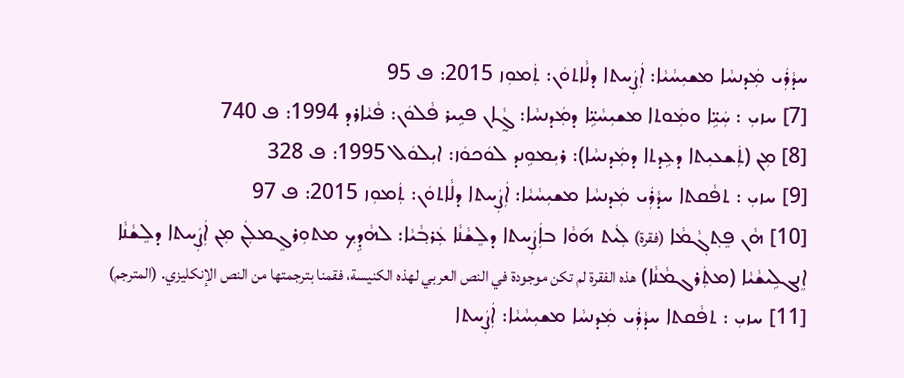ܚܕܵܪܲܝ ܡܲܕܢܚܵܐ ܡܫܝܼܚܵܝܵܐ: ܐܲܨܲܚܬܐ ܕܠܵܐܬܘܿܢ: ܬܲܡܘܼܙ 2015: ܦ 95
[7] ܚܙܝܼ : ܚܲܝܹ̈ܐ ܘܡܲܘܬܐ ܡܫܝܼܚܵܝܹ̈ܐ ܕܡܲܕܢܚܵܐ: ܓ̰ܵܐܢ ܦܝܹܝܪ ܦܵܠܘܿܢ: ܦܵܝܵܐܪܕ 1994: ܦ 740
[8] ܡܼܢ (ܬܲܫܥܝܼܬܐ ܕܥܹܕܬܐ ܕܡܲܕܢܚܵܐ): ܪܝܼܡܘܹܢܕ ܠܘܿܟܘܿܙ: ܐܝܼܠܘܿܠ 1995: ܦ 328
[9] ܚܙܝܼ : ܬܦܵܩܬܐ ܚܕܵܪܲܝ ܡܲܕܢܚܵܐ ܡܫܝܼܚܵܝܵܐ: ܐܲܨܲܚܬܐ ܕܠܵܐܬܘܿܢ: ܬܲܡܘܼܙ 2015: ܦ 97
[10] ܗܵܢ ܦܸܬ݂ܓ݂ܵܡܵܐ (فقرة) ܠܲܝܬ ܗ݇ܘܵܐ ܒܐܲܨܲܚܬܐ ܕܠܸܫܵܢܵܐ ܥܲܪܒ݂ܵܝܵܐ: ܠܗܵܕܹܟ݂ ܡܬܘܼܪܓܸܡܠܲܢ ܡܼܢ ܐܲܨܲܚܬܐ ܕܠܸܫܵܢܵܐ ܐܸܢܓܠܹܝܫܵܝܵܐ (ܡܬܲܪܓܡܵܢܵܐ) هذه الفقرة لم تكن موجودة في النص العربي لهذه الكنيسة، فقمنا بترجمتها من النص الإنكليزي. (المترجم)
[11] ܚܙܝܼ : ܬܦܵܩܬܐ ܚܕܵܪܲܝ ܡܲܕܢܚܵܐ ܡܫܝܼܚܵܝܵܐ: ܐܲܨܲܚܬܐ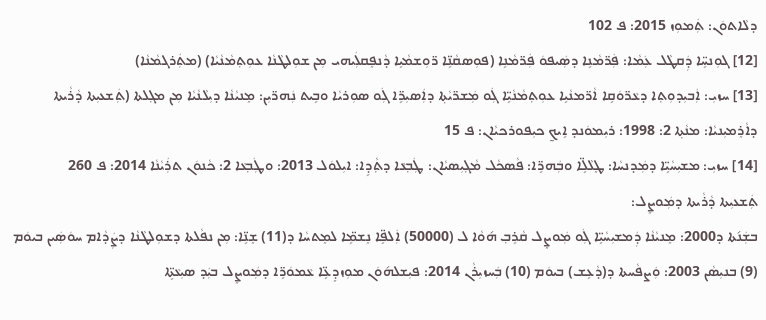ܕܠܵܐܬܘܿܢ: ܬܲܡܘܼܙ 2015: ܦ 102
[12] ܓܘܼܢܚܹ̈ܐ ܕܲܩܛܵܠ ܥܲܡܵܐ: ܦܲܪ̈ܡܵܢܹܐ ܕܣܲܝܦܘܿ ܦܲܪ̈ܡܵܢܹܐ (ܦܘܼܣܩܵܢܹ̈ܐ ܪ̈ܘܼܫܡܵܝܹܐ ܕܵܢܦܸܩܠܲܝܗܝ ܡܼܢ ܫܘܼܠܛܵܢܵܐ ܥܘܼܬ݂ܡܵܢܵܝܵܐ) (ܡܬܲܪܓܡܵܢܵܐ)
[13] ܚܙܝܼ: ܐܲܒܝܼܕܘܼܬ݂ܐ ܕܥܵܪ̈ܘܿܩܹܐ ܐܵܪ̈ܡܢܵܝܹܐ ܥܘܼܬ݂ܡܵܢܵܝܹ̈ܐ ܓܲܘ ܡܲܫܪ̈ܝܵܬ݂ܐ ܕܐܲܣܝܼܪܹ̈ܐ ܓܲܘ ܣܘܼܪܝܵܐ ܘܒܹܝܬ ܢܲܗܪ̈ܝܼܢ: ܡܸܢܝܵܢܵܐ ܕܝܼܠܵܢܵܝܵܐ ܡܼܢ ܡܓ݂ܠܬܐ (ܬܲܫܥܝܼܬܐ ܕܵܪܵܝܬܐ ܕܐܵܪܸܡܝܼܢܝܵܐ: ܡܢܵܬ݂ܐ 2: 1998: ܪܝܼܡܘܿܢܕ ܐܹܝܟ̰ ܟܝܼܦܘܪܟܝܵܐܢ: ܦ 15
[14] ܚܙܝܼ: ܡܫܝܼܚܵܝܹ̈ܐ ܕܡܲܕܢܚܵܐ: ܛܸܠܵܠܹ̈ܐ ܘܒܲܗܪܹ̈ܐ: ܦܵܣܟܵܠ ܡܵܓ݂ܝܼܣܝܵܐܢ: ܛܲܒ݂ܥܵܐ ܕܬ݂ܵܕܹܐ: ܐܝܼܠܘܿܠ 2013: ܘܛܲܒ݂ܥܵܐ 2: ܟܵܢܘܿܢ ܬܪܲܝܵܢܵܐ 2014: ܦ 260
ܬܲܫܥܝܼܬܐ ܕܵܪܵܝܬܐ ܕܡܲܘܨܸܠ:
ܒܫܲܢ݇ܬܐ ܕ2000: ܡܸܢܝܵܢܵܐ ܕܲܡܫܝܼܚܵܝܹ̈ܐ ܓܲܘ ܡܲܘܨܸܠ ܩܵܪܹܒ݂ ܗ݇ܘܵܐ ܠ (50000) ܐܲܠܦܹ̈ܐ ܢܸܫܡܹ̈ܐ ܠܡܸܬܚܵܐ ܕ(11) ܫܸܢܹ̈ܐ: ܡܼܢ ܢܦܵܠܬܐ ܕܫܘܼܠܛܵܢܵܐ ܕܨܲܕܵܐܡ ܚܘܿܣܲܝܢ ܒܝܘܿܡ (9) ܒܢܝܼܣܵܢ 2003: ܘܲܨܦܵܚܬܐ ܕ(ܕܵܥܹܫ) ܒܝܘܿܡ (10) ܒܲܚܙܝܼܪܵܢ 2014: ܦܝܼܫܠܗ݇ܘܿܢ ܡܘܼܙܕܸܥܹ̈ܐ ܥܵܡܘܿܪܹ̈ܐ ܕܡܲܘܨܸܠ ܒܝܲܕ ܣܝܼܥܵܬܹ̈ܐ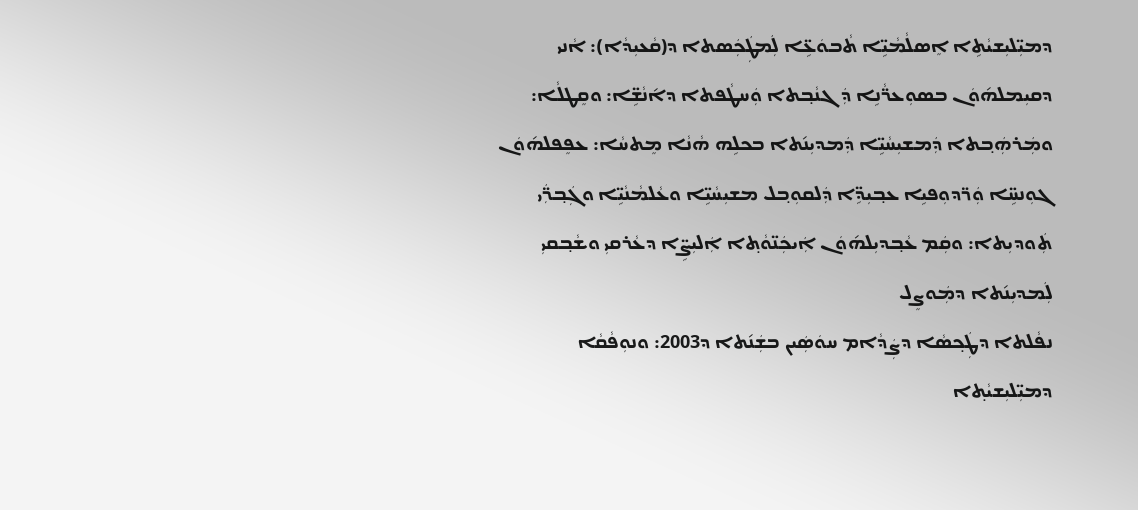ܕܡܝܼ̈ܠܝܼܫܝܵܬܹܐ ܐܸܣܠܵܡܵܝܹ̈ܐ ܬܵܒܘܿܥܹ̈ܐ ܠܲܡܛܲܟܲܣܬܐ ܕ(ܩܵܥܝܼܕܵܐ): ܐܵܢܝ ܕܩܝܼܡܠܗ݇ܘܿܢ ܒܣܘܼܥܪ̈ܵܢܹܐ ܕܲܓܢܵܒ݂ܬܐ ܘܲܚܛܵܦܬܐ ܕܐ݇ܢܵܫܹ̈ܐ: ܘܩܸܛܠܵܐ: ܘܡܲܪܗܲܒ݂ܬܐ ܕܲܡܫܝܼܚܵܝܹ̈ܐ ܕܲܡܕܝܼܢ݇ܬܐ ܒܟܠܹܗ ܗܵܢܵܐ ܡܸܬܚܵܐ: ܥܦܸܦܠܗ݇ܘܿܢ ܓܘܼܢܚܹ̈ܐ ܘܲܪ̈ܕܘܼܦܝܹܐ ܥܒ݂ܝܼܕܹ̈ܐ ܕܲܠܩܘܼܒ݂ܠ ܡܫܝܼܚܵܝܹ̈ܐ ܘܥܵܠܡܵܢܵܝܹ̈ܐ ܘܓܲܒ݂ܪ̈ܲܝ ܬܲܘܕܝܼܬܐ: ܘܩܲܡ ܥܵܒ݂ܕܝܼܠܗ݇ܘܿܢ ܐܲܝܟܲܢ̈ܘܵܬ݂ܐ ܐܲܠܝܼܨܹ̈ܐ ܕܥܵܪܩܝܼ ܘܫܵܒ݂ܩܝܼ ܠܲܡܕܝܼܢ݇ܬܐ ܕܡܲܘܨܸܠ
ܢܦܵܠܬܐ ܕܛܲܟ݂ܣܵܐ ܕܨܲܕܵܐܡ ܚܘܿܣܲܝܢ ܒܫܲܢ݇ܬܐ ܕ2003: ܘܢܘܼܦܵܩܵܐ ܕܡܝܼ̈ܠܝܼܫܝܵܬ݂ܐ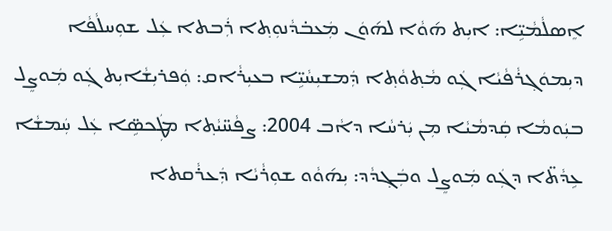ܐܸܣܠܵܡܵܝܹ̈ܐ: ܐܝܼܬ ܗ݇ܘܵܐ ܠܗ݇ܘܿܢ ܡܲܥܒ̇ܕܵܢܘܼܬ݂ܐ ܪܲܒܬܐ ܥܲܠ ܫܘܼܚܠܵܦܵܐ ܕܝܼܡܘܿܓ݂ܪܵܦܵܝܵܐ ܓܲܘ ܡܵܬ݂ܘܵܬ݂ܐ ܕܲܡܫܝܼܚܵܝܹ̈ܐ ܒܥܝܼܪܵܐܩ: ܘܲܦܪܝܼܫܵܐܝܼܬ ܓܲܘ ܡܲܘܨܸܠ ܒܝܲܘܡܵܐ ܩܲܕܡܵܝܵܐ ܡܼܢ ܝܲܪܚܵܐ ܕܐܵܒ 2004: ܨܦܵܚ̈ܝܵܬ݂ܐ ܡܛܲܟܣܹ̈ܐ ܥܲܠ ܚܲܡܫܵܐ ܥܹܕܵܬ̈ܐ ܕܓܲܘ ܡܲܘܨܸܠ ܘܒܲܓ݂ܕܵܕ: ܝܼܗ݇ܘܵܘ ܫܘܼܪܵܝܵܐ ܕܲܥܪܵܩܬܐ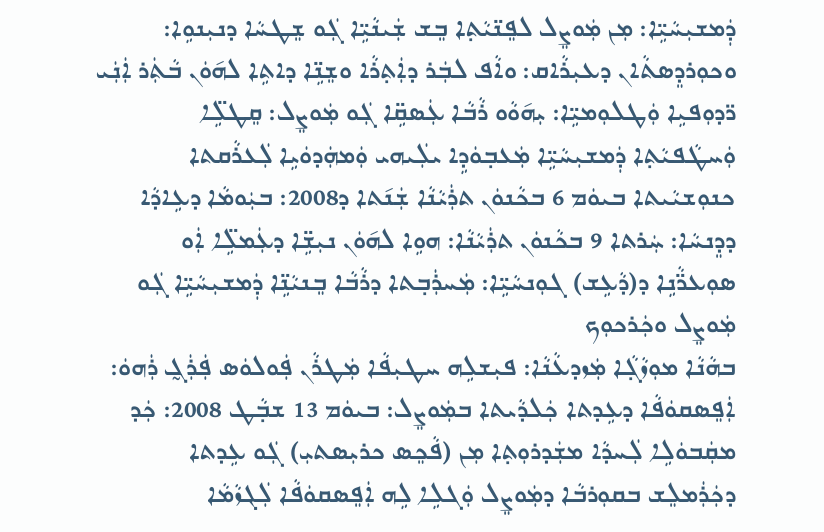ܕܲܡܫܝܼܚܵܝܹ̈ܐ: ܡܼܢ ܡܲܘܨܸܠ ܠܦܸܢ̈ܝܵܬ݂ܐ ܒܸܫ ܫܲܝܢܵܝܹ̈ܐ ܓܲܘ ܫܸܛܚܵܐ ܕܢܝܼܢܘܹܐ: ܘܟܘܼܪܕܸܣܬܵܐܢ ܕܥܝܼܪܵܐܩ: ܘܐܵܦ ܠܒܲܪ ܕܐܲܬ݂ܪܵܐ ܘܫܸܢܹ̈ܐ ܕܐܬܹܐ ܠܗ݇ܘܿܢ ܒܵܬܲܪ ܐܲܢܲܝ ܪ̈ܕܘܼܦܝܹܐ ܘܲܛܠܘܼܡܝܹ̈ܐ: ܝܼܗ݇ܘܵܘ ܪܵܒܵܐ ܥܲܣܩܹ̈ܐ ܓܲܘ ܡܲܘܨܸܠ: ܩܸܛܠܹ̈ܐ ܘܲܚܛܵܦܝܵܬ݂ܐ ܕܲܡܫܝܼܚܵܝܹ̈ܐ ܡܲܥܒ݂ܘܿܕܹܐ ܝܠܲܝܗܝ ܘܲܡܗܲܕܘܿܝܹܐ ܠܲܥܪܵܩܬܐ ܟܢܘܼܫܝܵܝܬܐ ܒܝܘܿܡ 6 ܒܟܵܢܘܿܢ ܬܪܲܝܵܢܵܐ ܫܲܢ݇ܬܐ ܕ2008: ܒܝܲܘܡܵܐ ܕܥܹܐܕܵܐ ܕܕܸܢܚܵܐ: ܚܲܪܬܐ 9 ܒܟܵܢܘܿܢ ܬܪܲܝܵܢܵܐ: ܗܘܹܐ ܠܗ݇ܘܿܢ ܢܝܼܫܹ̈ܐ ܕܥܲܡܠܹ̈ܐ ܐܲܘ ܣܘܼܥܪ̈ܵܢܹܐ ܕ(ܕܵܥܹܫ) ܓܘܼܢܚܵܝܹ̈ܐ: ܡܲܚܪܲܒ݂ܬܐ ܕܪܵܒܵܐ ܒܸܢܝܵܢܹ̈ܐ ܕܲܡܫܝܼܚܵܝܹ̈ܐ ܓܲܘ ܡܲܘܨܸܠ ܘܟܲܪܟܘܼܟ
ܒܗܵܢܵܐ ܡܘܼܙܵܓ݂ܵܐ ܡܲܙܕܥܵܢܵܐ: ܦܝܼܫܠܹܗ ܚܛܝܼܦܵܐ ܡܲܛܪܵܢ ܦܲܘܠܘܿܣ ܦܲܪܲܓ̰ ܪܲܗܘܿ: ܐܲܦܸܣܩܘܿܦܵܐ ܕܥܹܕܬܐ ܟܲܠܕܵܝܬܐ ܒܡܲܘܨܸܠ: ܒܝܘܿܡ 13 ܫܒ݂ܵܛ 2008: ܟܲܕ ܡܩܲܒܘܿܠܹܐ ܠܲܚܕܵܐ ܡܫܲܕܪܘܼܬ݂ܐ ܡܼܢ (ܦܵܟܸܣ ܟܪܝܼܣܬܝܼ) ܓܲܘ ܥܹܕܬܐ ܕܟܲܪܲܡܠܸܫ ܒܩܘܼܪܒܵܐ ܕܡܲܘܨܸܠ ܘܲܓܠܹܐ ܠܹܗ ܐܲܦܸܣܩܘܿܦܵܐ ܠܲܓܙܵܡܵܐ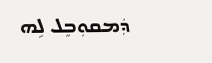ܕܲܡܩܘܼܒܸܠ ܠܹܗ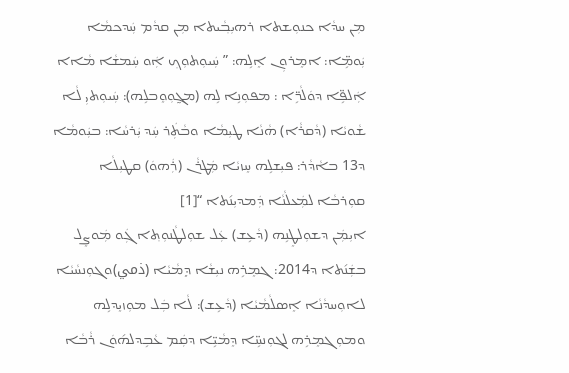ܡܼܢ ܚܕܵܐ ܟܢܘܼܫܬܐ ܪܗܝܼܒ݂ܵܝܬܐ ܡܼܢ ܩܕܵܡ ܚܲܕܟܡܵܐ ܝܲܘܡܹ̈ܐ: ܐܡܸܪܘܼܢ ܐܸܠܹܗ: ” ܚܲܝܘܼܬܘܼܟ݂ ܐܲܘ ܚܲܡܫܵܐ ܡܵܐܐ ܐܲܠܦܹ̈ܐ ܕܘܿܠܵܪܹ̈ܐ : ܡܦܘܼܢܹܐ ܠܹܗ (ܡܓ̰ܘܼܘܸܒܠܹܗ): ܚܲܝܘܼܬܝܼ ܠܵܐ ܫܵܘܝܵܐ (ܕܵܩܪܵܐ) ܗܵܢܵܐ ܛܝܼܡܵܐ ܘܒܵܬܲܪ ܚܲܕ ܝܲܪܚܵܐ: ܒܝܲܘܡܵܐ ܕ13 ܒܐܵܕܵܪ: ܦܝܼܫܠܹܗ ܚܸܙܝܵܐ ܡܲܛܪܵܢ (ܪܲܗܘܿ) ܩܛܝܼܠܵܐ ܩܘܼܪܒܵܐ ܠܡܲܥܠܵܢܵܐ ܕܲܡܕܝܼܢ݇ܬܐ “[1]
ܐܝܼܡܲܢ ܕܫܘܼܠܛܸܢܹܗ (ܕܵܥܹܫ) ܥܲܠ ܫܘܼܠܛܵܢܘܼܬ݂ܐ ܓܲܘ ܡܲܘܨܸܠ ܒܫܲܢ݇ܬܐ ܕ2014: ܓܡܸܪܹܗ ܢܝܼܫܵܐ ܕܼܸܡܵܝܵܐ (ذمي)ܘܓܘܼܢܚܵܝܵܐ ܠܐܘܼܚܕܵܢܵܐ ܐܸܣܠܵܡܵܝܵܐ (ܕܵܥܹܫ): ܠܵܐ ܒܲܠ ܡܘܼܙܝܸܕܠܹܗ ܘܡܘܼܓܡܸܪܹܗ ܠܓܘܼܢܚܹ̈ܐ ܕܸܡܵܝܹ̈ܐ ܕܩܲܡ ܥܵܒܹܕܠܗ݇ܘܿܢ ܪܵܒܵܐ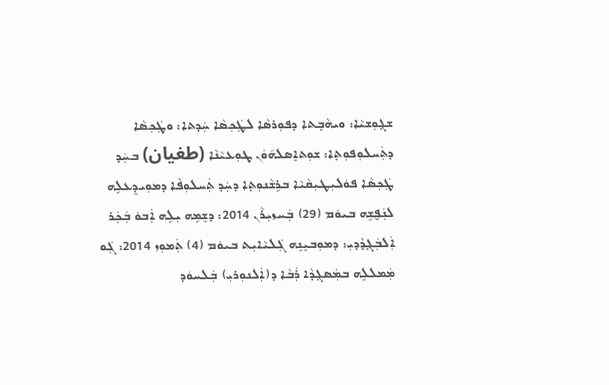ܫܓ݂ܘܼܫܝܵܐ: ܘܝܗܵܒ݂ܬܐ ܕܦܘܼܪܣܵܐ ܠܛܲܟ݂ܣܵܐ ܚܲܕܬܐ: ܘܛܲܟ݂ܣܵܐ ܕܬܲܚܠܘܼܦܘܼܬ݂ܐ: ܫܘܼܬܐܸܣܠܗ݇ܘܿܢ ܛܘܼܥܝܵܢܵܐ (طغيان) ܒܚܲܕ ܛܲܟ݂ܣܵܐ ܦܘܿܠܝܼܛܝܼܩܵܝܵܐ ܒܪܹܫܵܢܘܼܬ݂ܐ ܕܚܲܕ ܬܲܚܠܘܼܦܵܐ ܕܡܘܼܝܕܸܥܠܹܗ ܠܢܲܦ̮ܫܹܗ ܒܝܘܿܡ (29) ܒܲܚܙܝܼܪܵܢ 2014: ܕܫܸܡܹܗ ܝܼܠܹܗ ܐܲܒܘܿ ܒܲܟܲܪ ܐܲܠܒܲܓ݂ܕܵܕܝܼ: ܕܡܘܼܒܝܸܢܹܗ ܓܲܠܝܵܐܝܼܬ ܒܝܘܿܡ (4) ܬܲܡܘܼܙ 2014: ܓܲܘ ܡܲܡܠܠܹܗ ܒܡܲܣܓ݂ܕܵܐ ܪܲܒܵܐ ܕ(ܐܲܠܢܘܼܪܝܼ) ܒܲܠܚܘܿܕ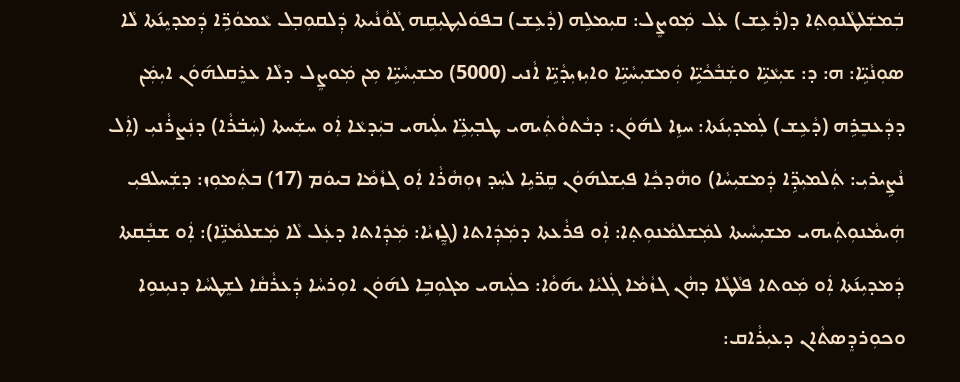ܒܲܡܫܲܠܛܵܢܘܼܬ݂ܐ ܕ(ܕܵܥܹܫ) ܥܲܠ ܡܲܘܨܸܠ: ܩܝܼܡܠܹܗ (ܕܵܥܹܫ) ܒܦܘܿܠܝܼܛܝܼܩܹܗ ܓܵܘܵܢܵܝܬܐ ܕܲܠܩܘܼܒ݂ܠ ܥܵܡܘܿܪܹ̈ܐ ܕܲܡܕܝܸܢ݇ܬܐ ܠܵܐ ܣܘܼܢܵܝܹ̈ܐ: ܗ: ܕ: ܫܝܼܥܵܝܹ̈ܐ ܘܫܲܒܵܟܵܝܹ̈ܐ ܘܲܡܫܝܼܚܵܝܹ̈ܐ ܘܐܝܼܙܝܼܕܵܝܹ̈ܐ ܐܵܢܝ (5000) ܡܫܝܼܚܵܝܹ̈ܐ ܡܼܢ ܡܲܘܨܸܠ ܕܠܵܐ ܥܪܸܩܠܗ݇ܘܿܢ ܐܝܼܡܲܢ ܕܕܲܥܒܸܪܹܗ (ܕܵܥܹܫ) ܠܲܡܕܝܼܢ݇ܬܐ: ܚܙܹܐ ܠܗ݇ܘܿܢ: ܕܒܵܬܘܵܬܲܝܗܝ ܛܒ݂ܝܼܥܹ̈ܐ ܝܠܲܝܗܝ ܒܝܲܕܥܵܐ ܐܲܘ ܚܫܲܚܬܐ (ܚܲܒ̇ܪܵܐ) ܕܢܲܨܪܵܢܝܼ (ܐܲܠ ܢܵܨܹܝܪܝܼ: ܬܲܠܡܝܼܕܹ̈ܐ ܕܲܡܫܝܼܚܵܐ) ܘܗܵܕܟ݂ܵܐ ܦܝܼܫܠܗ݇ܘܿܢ ܩܸܪ̈ܝܹܐ ܠܚܲܕ ܙܘܼܗܵܪܵܐ ܐܲܘ ܓܙܵܡܵܐ ܒܝܘܿܡ (17) ܒܬܲܡܘܼܙ: ܕܫܲܚܠܦܝܼ ܗܲܝܡܵܢܘܼܬܲܝܗܝ ܡܫܝܼܚܵܝܬܐ ܠܡܲܫܠܡܵܢܘܼܬ݂ܐ: ܐܲܘ ܦܪܵܥܬܐ ܕܡܲܕܲܐܬܐ (ܓ̰ܸܙܝܵܐ: ܡܲܕܲܐܬܐ ܕܥܲܠ ܠܵܐ ܡܲܫܠܡܵܢܹ̈ܐ): ܐܲܘ ܫܒ݂ܵܩܬܐ ܕܲܡܕܝܼܢ݇ܬܐ ܐܲܘ ܡܲܘܬܐ ܦܠܵܛܵܐ ܕܗܵܢ ܓܙܵܡܵܐ ܓܲܠܝܵܐ ܝܗ݇ܘܵܐ: ܟܠܲܝܗܝ ܡܓܘܼܒܹܐ ܠܗ݇ܘܿܢ ܐܘܼܪܚܵܐ ܕܲܥܪܵܩܵܐ ܠܫܸܛܚܵܐ ܕܢܝܼܢܘܹܐ ܘܟܘܼܪܕܸܣܬܵܐܢ ܕܥܝܼܪܵܐܩ: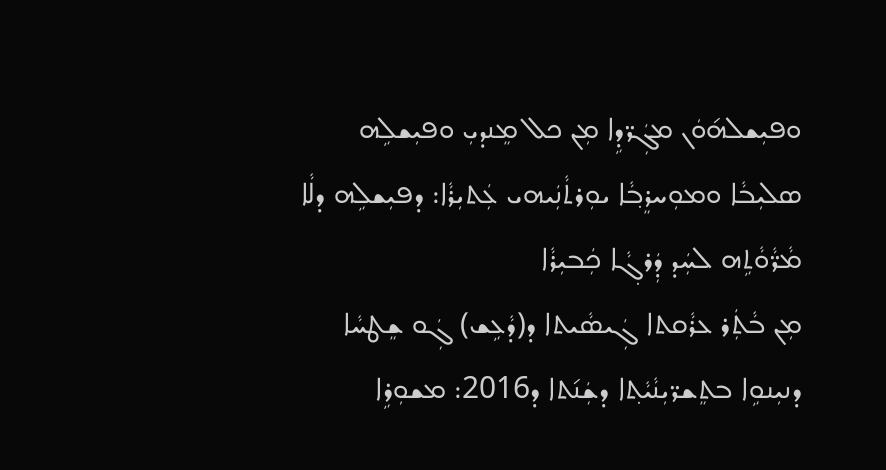ܘܦܝܼܫܠܗ݇ܘܿܢ ܡܓܲܪ̈ܕܹܐ ܡܼܢ ܟܠ ܡܸܢܕܝܼ ܘܦܝܼܫܠܹܗ ܣܠܝܼܒܵܐ ܘܡܘܼܚܪܸܒ݂ܵܐ ܝܘܼܪܬܵܢܲܝܗܝ ܥܲܬܝܼܪܵܐ: ܕܦܝܼܫܠܹܗ ܕܠܵܐ ܡܵܪ̈ܵܘܵܬܹܗ ܠܚܲܕ ܕܲܪܓ݂ܵܐ ܟܲܒܝܼܪܵܐ
ܡܼܢ ܒܵܬܲܪ ܥܪܵܩܬܐ ܓܲܝܣܵܝܬܐ ܕ(ܕܵܥܹܫ) ܓܲܘ ܫܸܛܚܵܐ ܕܢܝܼܢܘܹܐ ܒܬܸܫܪ̈ܝܼܢܵܝܵܬ݂ܐ ܕܫܲܢ݇ܬܐ ܕ2016: ܡܫܘܼܪܹܐ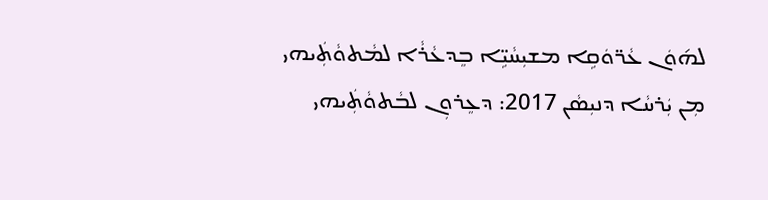ܠܗ݇ܘܿܢ ܥܵܪ̈ܘܿܩܹܐ ܡܫܝܼܚܵܝܹ̈ܐ ܒܸܕܥܵܪܵܐ ܠܡܵܬܘܵܬܲܝܗܝ ܡܼܢ ܝܲܪܚܵܐ ܕܢܝܼܣܵܢ 2017: ܕܥܸܪܘܼܢ ܠܒܵܬܘܵܬܲܝܗܝ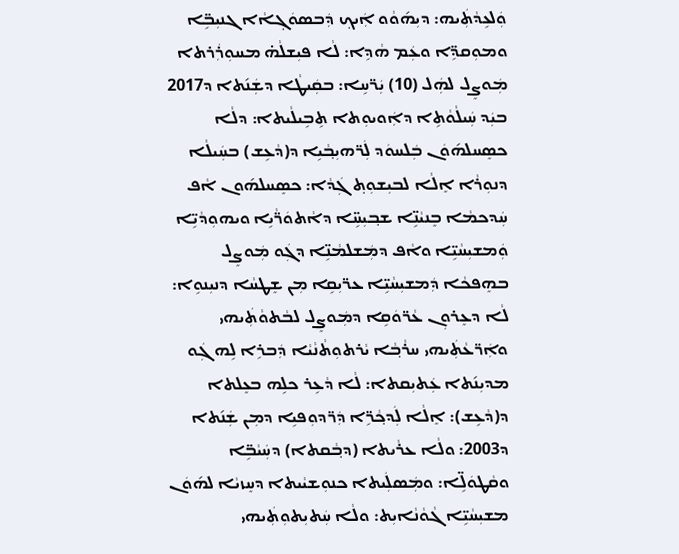ܘܲܠܥܹܕܵܬܲܝܗ: ܕܝܼܗ݇ܘܵܘ ܐܲܝܟ݂ ܕܲܒܣܘܿܓ݂ܐܵܐ ܓܢܝܼܒܹ̈ܐ ܘܡܘܼܩܕܹ̈ܐ ܘܥܲܡ ܗܵܕܹܐ: ܠܵܐ ܦܝܼܫܠܵܗ̇ ܡܚܘܼܪܲܪܬܐ ܡܲܘܨܸܠ ܠܗܲܠ (10) ܝܲܪ̈ܚܹܐ: ܒܩܲܝܛܵܐ ܕܫܲܢ݇ܬܐ ܕ2017 ܒܝܲܕ ܚܲܝܠܵܘܵܬܹܐ ܕܐܲܘܝܘܼܬܐ ܬܹܒܹܝܠܵܝܬܐ: ܕܠܵܐ ܟܣܸܚܠܗ݇ܘܿܢ ܒܲܠܚܘܿܕ ܠܲܪ̈ܗܝܼܒ݂ܵܝܹܐ ܕ(ܕܵܥܹܫ) ܒܚܲܝܠܵܐ ܕܢܘܼܪܵܐ ܐܸܠܵܐ ܠܒܝܼܫܘܼܬ݂ ܓܲܕܵܐ: ܟܣܸܚܠܗ݇ܘܢ ܐܵܦ ܚܲܕܟܡܵܐ ܒܸܢܝܵܢܹ̈ܐ ܫܒ݂ܝܼܚܹ̈ܐ ܕܐܵܬܘܿܪ̈ܵܝܹܐ ܘܝܗܘܼܕܵܝܹ̈ܐ ܘܲܡܫܝܼܚܵܝܹ̈ܐ ܘܐܵܦ ܕܡܲܫܠܡܵܢܹ̈ܐ ܕܓܲܘ ܡܲܘܨܸܠ
ܒܗܸܦܟܵܐ ܕܲܡܫܝܼܚܵܝܹ̈ܐ ܥܪ̈ܝܼܩܹܐ ܡܼܢ ܫܸܛܚܵܐ ܕܢܝܼܢܘܹܐ: ܠܵܐ ܕܥܸܪܘܼܢ ܥܵܪ̈ܘܿܩܹܐ ܕܡܲܘܨܸܠ ܠܒܵܬܘܵܬܲܝܗܝ ܘܐܲܪ̈ܥܵܬܲܝܗܝ ܚܪܵܒ݂ܵܐ ܝܵܪܬܘܼܬܵܢܵܝܵܐ ܕܲܒܪܹܐ ܠܹܗ ܓܲܘ ܡܕܝܼܢ݇ܬܐ ܥܲܬܝܼܩܬܐ: ܠܵܐ ܕܵܥܹܪ ܟܠܹܗ ܒܥܸܠܬܐ ܕ(ܕܵܥܹܫ): ܐܸܠܵܐ ܠܲܕܟ݂ܵܪܹ̈ܐ ܕܲܪ̈ܕܘܼܦܝܹܐ ܕܡܼܢ ܫܲܢ݇ܬܐ ܕ2003: ܘܠܵܐ ܥܪܵܝܬܐ (ܕܒ݂ܵܩܬܐ) ܕܚܲܝܵܒܹ̈ܐ ܘܩܵܛܘܿܠܹ̈ܐ: ܘܡܲܣܠܲܝܬܐ ܟܢܘܼܫܝܵܝܬܐ ܕܚܸܙܝܵܐ ܠܗ݇ܘܿܢ ܡܫܝܼܚܵܝܹ̈ܐ ܓܵܘܵܢܵܐܝܼܬ: ܘܠܵܐ ܚܲܬܝܼܬܘܼܬܲܝܗܝ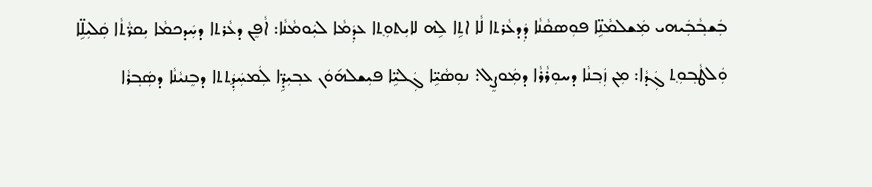ܒܲܫܒ݂ܵܒܲܝܗܝ ܡܲܫܠܡܵܢܹ̈ܐ ܦܘܼܣܩܵܢܵܐ ܕܲܕܥܵܪܬܐ ܠܵܐ ܐܬܹܐ ܠܹܗ ܠܐܝܼܬܘܼܬ݂ܐ ܥܕܲܡܵܐ ܠܝܲܘܡܵܢܵܐ: ܐܵܦܸܢ ܕܥܵܪܬܐ ܕܚܲܕܟܡܵܐ ܝܼܩܪ̈ܵܬܵܐ ܩܲܠܝܼܠܹ̈ܐ
ܘܲܠܛܵܒ݂ܘܼܬ݂ ܓܲܕܵܐ: ܡܼܢ ܙܲܒ݂ܢܵܐ ܕܚܘܼܪܵܪܵܐ ܕܡܲܘܨܸܠ: ܢܘܼܣܵܝܹ̈ܐ ܓܲܠܝܹ̈ܐ ܦܝܼܫܠܗ݇ܘܿܢ ܥܒ݂ܝܼܕܹ̈ܐ ܠܲܡܚܲܕܲܬ݂ܬܐ ܕܒܸܢܝܵܢܵܐ ܕܣܲܒ݂ܪܵܐ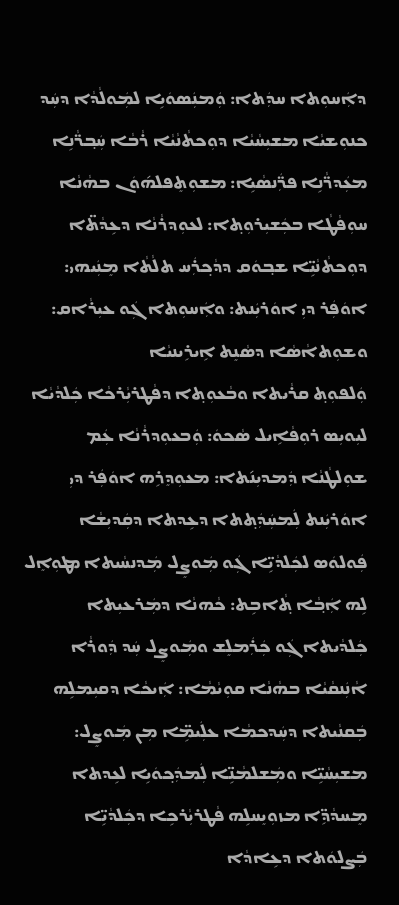ܕܐܲܚܘܼܬܐ ܚܕܲܬܐ: ܘܲܡܢܲܣܘܿܝܹܐ ܠܡܲܘܠܵܕܵܐ ܕܚܲܕ ܟܢܘܼܫܝܵܐ ܡܫܝܼܚܵܝܵܐ ܕܘܼܟܬܵܢܵܝܵܐ ܪܵܒܵܐ ܚܲܒ݂ܪ̈ܵܢܹܐ ܡܥܲܕܪ̈ܵܢܹܐ ܦܪ̈ܲܢܣܵܝܹܐ: ܡܫܘܼܬܸܦܠܗ݇ܘܿܢ ܒܗܵܢܵܐ ܚܘܼܦܵܛܵܐ ܒܟܲܫܝܼܪܘܼܬ݂ܐ: ܠܥܘܼܕܪܵܢܵܐ ܕܥܹܕܵܬ̈ܐ ܕܘܼܟܬܵܢܵܝܹ̈ܐ ܫܒ݂ܘܿܩ ܕܕܵܟ݂ܪܲܚ ܬܠܵܬܵܐ ܡܸܢܲܝܗܝ: ܐܘܿܦܲܪ ܕܝܼ ܐܘܿܪܝܲܢܬ: ܘܐܲܚܘܼܬܐ ܓܲܘ ܥܝܼܪܵܐܩ: ܘܫܘܼܬܐܵܣܵܐ ܕܣܵܢܸܬ ܐܹܝܪܹܝܢܝܵܐ
ܘܲܠܦܘܼܬ݂ ܩܪܵܝܬܐ ܘܒܵܥܘܼܬ݂ܐ ܕܦܵܛܪܝܼܵܪܟܵܐ ܟܲܠܕܵܝܵܐ ܠܝܼܘܝܼܣ ܪܘܼܦܵܐܹܝܠ ܣܵܟܘܿ: ܘܲܒܥܘܼܕܪܵܢܵܐ ܥܲܡ ܫܘܼܠܛܵܢܵܐ ܕܲܡܕܝܼܢ݇ܬܐ: ܡܥܘܼܕܸܪܹܗ ܐܘܿܦܲܪ ܕܝܼ ܐܘܿܪܝܲܢܬ ܠܲܡܚܲܕܲܬ݂ܬܐ ܕܥܹܕܬܐ ܕܩܲܕܝܼܫܵܐ ܦܲܘܠܘܿܣ ܠܟܲܠܕܵܝܹ̈ܐ ܓܲܘ ܡܲܘܨܸܠ ܡܲܕܢܚܵܝܬܐ ܡܛܘܼܐܸܠ ܠܹܗ ܐܲܒ݂ܵܐ ܬ݂ܵܐܒܹܬ: ܟܵܗܢܵܐ ܕܡܲܪܥܝܼܬܐ ܟܲܠܕܵܝܬܐ ܓܲܘ ܟܲܪܲܡܠܸܫ ܘܡܲܘܨܸܠ ܚܲܕ ܕܲܘܪܵܐ ܐܵܢܲܢܩܵܝܵܐ ܒܗܵܢܵܐ ܩܘܼܝܵܡܵܐ: ܐܲܝܟܵܐ ܕܩܝܼܡܠܹܗ ܒܲܩܢܵܝܬܐ ܕܚܲܕܟܡܵܐ ܥܠܲܝܡܹ̈ܐ ܡܼܢ ܡܲܘܨܸܠ: ܡܫܝܼܚܵܝܹ̈ܐ ܘܡܲܫܠܡܵܢܹ̈ܐ ܠܲܡܕܲܟ݂ܘܿܝܹܐ ܠܥܹܕܬܐ ܡܸܚܕܵܕܹ̈ܐ ܡܙܘܼܝܸܚܠܹܗ ܦܵܛܪܝܼܵܪܟܹܐ ܕܟܲܠܕܵܝܹ̈ܐ ܒܲܨܠܘܿܬܐ ܕܥܹܐܕܵܐ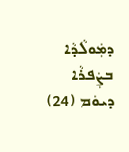ܕܡܲܘܠܵܕܵܐ ܒܨܲܦܪܵܐ ܕܝܘܿܡ (24)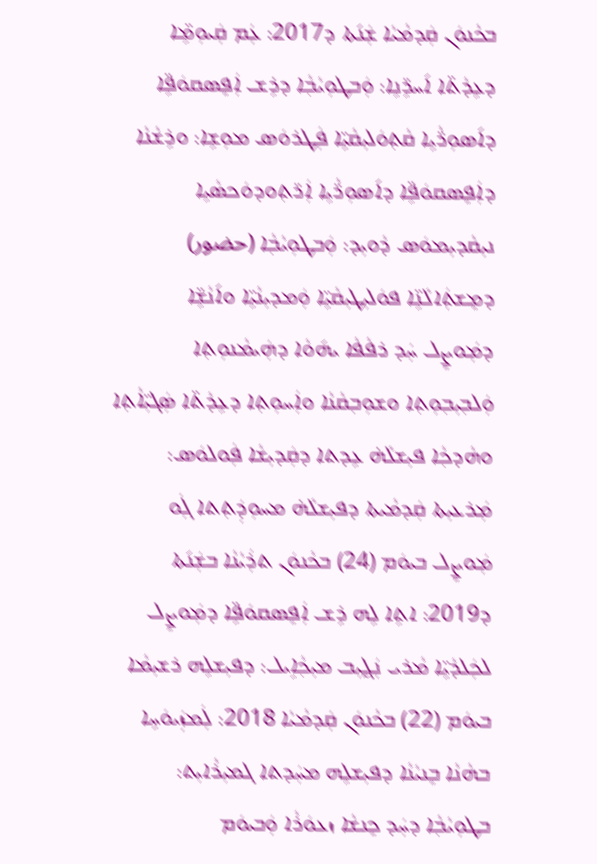ܒܟܵܢܘܿܢ ܩܲܕܡܵܝܵܐ ܫܲܢ݇ܬܐ ܕ2017: ܥܲܡ ܩܲܝܘܼܡܹ̈ܐ ܕܥܹܕܵܬ̈ܐ ܐ݇ܚܪܹ̈ܢܹܐ: ܘܲܒܛܘܼܝܵܒ݂ܵܐ ܕܪܹܫ ܐܲܦܸܣܩܘܿܦܹ̈ܐ ܕܐ݇ܣܘܼܪ̈ܵܝܹܐ ܩܵܬ݂ܘܿܠܝܼܩܵܝܹ̈ܐ ܦܲܛܪܘܿܣ ܡܘܼܫܹܐ: ܘܪܹܫܵܢܵܐ ܕܐܲܦܸܣܩܘܿܦܹ̈ܐ ܕܐ݇ܣܘܼܪ̈ܵܝܹܐ ܐܲܪ̈ܬ݂ܘܕܘܿܟܣܵܝܹܐ ܢܝܼܩܵܕܝܼܡܘܿܣ ܕܵܘܝܼܕ: ܘܲܒܛܘܼܝܵܒ݂ܵܐ (حضور) ܕܡܸܫܬܲܐܠܵܢܹ̈ܐ ܦܘܿܠܝܼܛܝܼܩܵܝܹ̈ܐ ܘܲܡܕܝܼܢܵܝܹ̈ܐ ܘܐ݇ܢܵܫܹ̈ܐ ܕܡܲܘܨܸܠ ܚܲܕ ܪܦܵܦܵܐ ܝܗ݇ܘܵܐ ܕܗܲܝܡܵܢܘܼܬ݂ܐ ܘܲܠܒ݂ܝܼܒ݂ܘܼܬ݂ܐ ܘܫܘܼܒ݂ܩܵܢܵܐ ܘܐܲܚܘܼܬ݂ܐ ܕܥܹܕܵܬ̈ܐ ܣܲܓܝܼ̈ܐܵܬ݂ܐ ܘܗܵܕܟ݂ܵܐ ܦܝܼܫܠܵܗ̇ ܥܹܕܬܐ ܕܩܲܕܝܼܫܵܐ ܦܲܘܠܘܿܣ: ܡܲܪܥܝܼܬܐ ܩܲܕܡܵܝܬܐ ܕܦܝܼܫܠܵܗ̇ ܡܚܘܼܕܲܬ݂ܬܐ ܓܲܘ ܡܲܘܨܸܠ ܒܝܘܿܡ (24) ܒܟܵܢܘܿܢ ܬܪܲܝܵܢܵܐ ܒܫܲܢ݇ܬܐ ܕ2019: ܐܬܹܐ ܠܹܗ ܪܹܫ ܐܲܦܸܣܩܘܿܦܹ̈ܐ ܕܡܲܘܨܸܠ ܠܟܲܠܕܵܝܹ̈ܐ ܡܵܪܝ ܢܲܓ̰ܝܼܒ ܡܝܼܟ݂ܵܐܹܝܠ: ܕܦܝܼܫܠܹܗ ܪܫܝܼܡܵܐ ܒܝܘܿܡ (22) ܒܟܵܢܘܿܢ ܩܲܕܡܵܝܵܐ 2018: ܠܲܡܙܲܝܘܿܚܹܐ ܒܗܵܢܵܐ ܒܸܢܝܵܢܵܐ ܕܦܝܼܫܠܹܗ ܡܚܲܕܬܐ ܓܡܝܼܪܵܐܝܼܬ: ܒܛܘܼܝܵܒ݂ܵܐ ܕܚܲܕ ܟܸܢܫܵܐ ܙܥܘܿܪܵܐ ܘܲܒܝܘܿܡ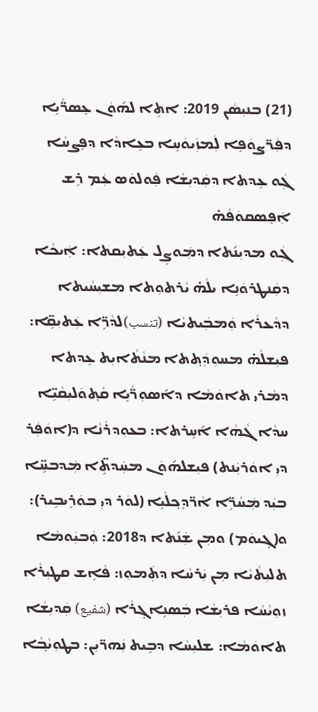(21) ܒܢܝܼܣܵܢ 2019: ܐܬܹܐ ܠܗ݇ܘܿܢ ܥܸܣܪ̈ܵܝܹܐ ܕܦܲܪ̈ܨܘܿܦܹܐ ܠܲܡܙܲܝܘܿܚܹܐ ܒܥܹܐܕܵܐ ܕܦܸܨܚܵܐ ܓܲܘ ܥܹܕܬܐ ܕܩܲܕܝܼܫܵܐ ܦܲܘܠܘܿܣ ܥܲܡ ܪܹܫ ܐܲܦܸܣܩܘܿܦܵܗ̇
ܓܲܘ ܡܕܝܼܢ݇ܬܐ ܕܡܲܘܨܸܠ ܥܲܬܝܼܩܬܐ: ܐܲܝܟܵܐ ܕܩܲܢܛܪܘܿܢܹܐ ܝܠܵܗ̇ ܝܵܪܬܘܼܬܐ ܡܫܝܼܚܵܝܬܐ ܕܕܵܥܪܵܐ ܘܲܡܒܲܝܬܝܵܐ (تنسب)ܠܕܵܪܹ̈ܐ ܥܲܬܝܼܩܹ̈ܐ: ܦܝܼܫܠܵܗ̇ ܡܚܘܼܕܲܬ݂ܬܐ ܡܢܵܬܵܐܝܼܬ ܥܹܕܬܐ ܕܡܵܪܝ ܬܐܘܿܡܵܐ ܕܐ݇ܣܘܼܪ̈ܵܝܹܐ ܩܵܬ݂ܘܿܠܝܼܩܵܝܹ̈ܐ ܚܕܵܐ ܓܵܗܵܐ ܐ݇ܚܹܪܬܐ: ܒܥܘܼܕܪܵܢܵܐ ܕ(ܐܘܿܦܲܪ ܕܝܼ ܐܘܿܪܝܲܢܬ) ܦܝܼܫܠܗ݇ܘܿܢ ܡܚܲܕܬܹ̈ܐ ܡܲܕܒܚܹ̈ܐ ܒܝܲܕ ܡܲܚܵܪܹ̈ܐ ܐܵܪ̈ܕܸܟ݂ܠܵܝܹܐ (ܠܘܿܪ ܕܝܼ ܒܘܿܪܹܝܒܹܝܪ): ܘ(ܓ݂ܝܘܿܡ) ܘܡܼܢ ܫܲܢ݇ܬܐ ܕ2018: ܘܲܒܝܲܘܡܵܐ ܬܠܝܼܬܵܝܵܐ ܡܼܢ ܝܲܪܚܵܐ ܕܬܲܡܘܼܙ: ܦܵܐܹܫ ܩܛܝܼܪܵܐ ܙܘܼܝܵܚܵܐ ܦܪܝܼܫܵܐ ܒܲܣܢܹܐܓ݂ܪܵܐ (شفيع) ܩܲܕܝܼܫܵܐ ܬܐܘܿܡܵܐ: ܫܠܝܼܚܵܐ ܕܒܹܝܬ ܢܲܗܪ̈ܝܼܢ: ܒܛܘܼܝܵܒ݂ܵܐ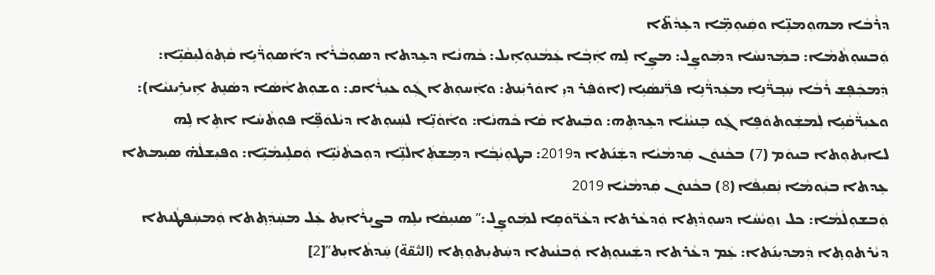ܕܪܵܒܵܐ ܡܗܘܼܡܢܹ̈ܐ ܘܩܲܝܘܼܡܹ̈ܐ ܕܥܹܕܵܬ̈ܐ
ܘܲܒܚܘܼܬܵܡܵܐ: ܒܡܲܕܢܚܵܐ ܕܡܲܘܨܸܠ: ܡܨܹܐ ܠܹܗ ܐܲܒ݂ܵܐ ܥܲܡܵܢܘܼܐܹܝܠ: ܟܵܗܢܵܐ ܕܥܹܕܬܐ ܕܣܘܼܒܵܪܵܐ ܕܐ݇ܣܘܼܪ̈ܵܝܹܐ ܩܵܬ݂ܘܿܠܝܼܩܵܝܹ̈ܐ: ܕܲܡܟܲܦܸܫ ܪܵܒܵܐ ܚܲܒ݂ܪ̈ܵܢܹܐ ܡܥܲܕܪ̈ܵܢܹܐ ܦܪ̈ܲܢܣܵܝܹܐ (ܐܘܿܦܲܪ ܕܝܼ ܐܘܿܪܝܲܢܬ: ܘܐܲܚܘܼܬܐ ܓܲܘ ܥܝܼܪܵܐܩ: ܘܫܘܼܬܐܵܣܵܐ ܕܣܵܢܸܬ ܐܹܝܪܹܝܢܝܵܐ): ܘܥܝܼܪ̈ܵܩܵܝܹܐ ܠܲܡܫܲܘܬܘܿܦܹܐ ܓܲܘ ܒܸܢܝܵܢܵܐ ܕܥܹܕܬܹܗ: ܘܒܲܝܬܐ ܩܵܐ ܟܵܗܢܵܐ: ܘܐܵܘܵܢܹ̈ܐ ܠܚܲܝܘܼܬܐ ܕܝܵܠܘܿܦܹ̈ܐ ܦܘܼܬܵܚܵܐ ܐܬܹܐ ܠܹܗ ܠܐܝܼܬܘܼܬܐ ܒܝܘܿܡ (7) ܒܟܵܢܘܿܢ ܩܲܕܡܵܝܵܐ ܕܫܲܢ݇ܬܐ ܕ2019: ܒܛܘܼܝܵܒ݂ܵܐ ܕܡܸܫܬܲܐܠܵܢܹ̈ܐ ܕܘܼܟܬܵܢܵܝܹ̈ܐ ܘܲܩܠܹܝܡܵܝܹ̈ܐ: ܘܦܝܼܫܠܵܗ̇ ܣܝܼܡܬܐ ܥܹܕܬܐ ܒܝܲܘܡܵܐ ܢܲܩܝܼܦܵܐ (8) ܒܟܵܢܘܿܢ ܩܲܕܡܵܝܵܐ 2019
ܘܲܒܫܘܼܠܵܡܵܐ: ܟܠ ܙܘܼܝܵܚܵܐ ܕܚܘܼܕܵܬ݂ܐ ܘܲܕܥܵܪܬܐ ܕܥܵܪ̈ܘܿܩܹܐ ܠܡܲܘܨܸܠ:” ܣܢܝܼܩܵܐ ܝܠܹܗ ܒܨܝܼܪܵܐܝܼܬ ܥܲܠ ܡܚܲܕܲܬ݂ܬܐ ܘܲܡܚܲܦܛܵܢܬܐ ܕܝܵܪܬܘܼܬ݂ܐ ܕܲܡܕܝܼܢ݇ܬܐ: ܥܲܡ ܕܥܵܪܬܐ ܕܫܲܝܢܘܼܬ݂ܐ ܘܲܒܢܵܝܬܐ ܕܚܲܬܝܼܬܘܼܬ݂ܐ (الثقة) ܚܲܕܬܵܐܝܼܬ”[2]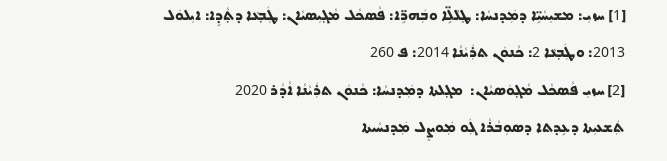[1] ܚܙܝܼ: ܡܫܝܼܚܵܝܹ̈ܐ ܕܡܲܕܢܚܵܐ: ܛܸܠܵܠܹ̈ܐ ܘܒܲܗܪܹ̈ܐ: ܦܵܣܟܵܠ ܡܵܓ݂ܝܼܣܝܵܐܢ: ܛܲܒ݂ܥܵܐ ܕܬ݂ܵܕܹܐ: ܐܝܼܠܘܿܠ 2013: ܘܛܲܒ݂ܥܵܐ 2: ܟܵܢܘܿܢ ܬܪܲܝܵܢܵܐ 2014: ܦ 260
[2] ܚܙܝܼ ܦܵܣܟܵܠ ܡܵܓ݂ܘܿܣܝܵܐܢ:  ܡܓ݂ܠܬܐ ܕܡܲܕܢܚܵܐ: ܟܵܢܘܿܢ ܬܪܲܝܵܢܵܐ ܐܵܕܵܪ 2020
ܬܲܫܥܝܼܬܐ ܕܥܹܕܬܐ ܕܣܘܼܒܵܪܵܐ ܓܲܘ ܡܲܘܨܸܠ ܡܲܕܢܚܵܝܬܐ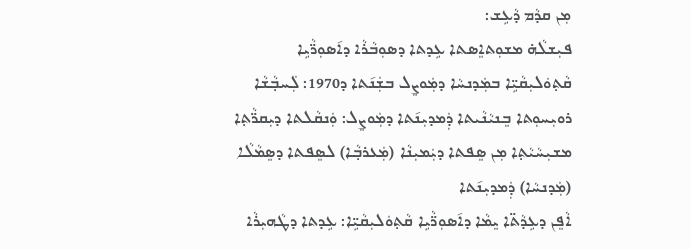ܡܼܢ ܩܕܵܡ ܕܵܥܹܫ:
ܦܝܼܫܠܵܗ̇ ܡܫܘܼܬܐܸܣܬܐ ܥܹܕܬܐ ܕܣܘܼܒܵܪܵܐ ܕܐ݇ܣܘܼܪ̈ܵܝܹܐ ܩܵܬ݂ܘܿܠܝܼܩܵܝܹ̈ܐ ܒܡܲܕܢܚܵܐ ܕܡܲܘܨܸܠ ܒܫܲܢ݇ܬܐ ܕ1970: ܠܲܚܒ݂ܵܫܵܐ ܪܘܝܼܚܘܼܬܐ ܒܸܢܝܵܢܵܝܬܐ ܕܲܡܕܝܼܢ݇ܬܐ ܕܡܲܘܨܸܠ: ܘܲܢܩܵܠܬܐ ܕܝܼܩܪ̈ܵܬ݂ܐ ܡܫܝܼܚܵܝܵܬ݂ܐ ܡܼܢ ܣܸܦܬܐ ܕܝܲܡܝܼܢܵܐ (ܡܲܥܪܒ݂ܵܐ) ܠܣܸܦܬܐ ܕܣܸܡܵܠܵܐ (ܡܲܕܢܚܵܐ) ܕܲܡܕܝܼܢ݇ܬܐ
ܐܵܦܸܢ ܕܥܹܕܵܬ̈ܐ ܝܸܡܵܐ ܕܐ݇ܣܘܼܪ̈ܵܝܹܐ ܩܵܬ݂ܘܿܠܝܼܩܵܝܹ̈ܐ: ܥܹܕܬܐ ܕܛܵܗܝܼܪܵܐ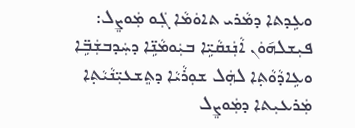ܘܥܹܕܬܐ ܕܡܵܪܝ ܬܐܘܿܡܵܐ ܓܲܘ ܡܲܘܨܸܠ: ܦܝܼܫܠܗ݇ܘܿܢ ܐܵܢܲܢܩܵܝܹ̈ܐ ܒܝܲܘܡܵܢܹ̈ܐ ܕܚܲܕܒܫܲܒܹ̈ܐ ܘܥܹܐܕܵܘܵܬ݂ܐ ܠܗܲܠ ܫܘܼܪܵܝܵܐ ܕܬܸܫܥܝܼ̈ܢܵܝܵܬ݂ܐ ܡܲܪܥܝܼܬܐ ܕܡܲܘܨܸܠ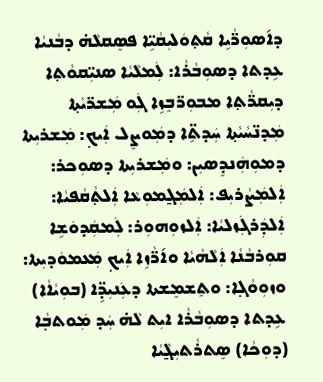ܕܐ݇ܣܘܼܪ̈ܵܝܹܐ ܩܵܬ݂ܘܿܠܝܼܩܵܝܹ̈ܐ ܦܣܸܩܠܵܗ̇ ܕܒܵܢܝܵܐ ܥܹܕܬܐ ܕܣܘܼܒܵܪܵܐ: ܠܲܡܠܵܝܵܐ ܣܢܝܼ̈ܩܘܵܬ݂ܐ ܕܝܼܩܪ̈ܵܬ݂ܐ ܡܒܘܼܪ̈ܒܸܙܹܐ ܓܲܘ ܡܲܫܪ̈ܝܵܬ݂ܐ ܡܲܕܢ̈ܚܵܝܵܬ݂ܐ ܚܲܕܬܹ̈ܐ ܕܡܲܘܨܸܠ ܐܲܝܟ݂: ܡܲܫܪܝܼܬܐ ܕܡܘܼܗܲܢܕܸܣܝܼܢ: ܘܡܲܫܪܝܼܬܐ ܕܣܘܼܟܪ: ܐܲܠܡܲܨܵܪܝܼܦ: ܐܲܠܡܲܓ̰ܡܘܼܥܵܐ ܐܲܠܬ݂ܵܩܵܦܝܵܐ: ܐܲܠܕܲܪܓܲܙܠܝܵܐ: ܐܲܠܙܘܼܗܘܼܪ: ܠܲܡܩܲܕܘܿܫܹܐ ܩܘܼܪܒܵܢܵܐ ܐܲܠܵܗܵܝܵܐ ܘܐ݇ܪ̈ܵܙܹܐ ܐܲܝܟ݂ ܡܲܥܡܘܿܕܝܼܬܐ: ܘܙܘܼܘܵܓ݂ܐ: ܘܬܸܫܡܸܫܬܐ ܕܥܲܢܝܼܕܹ̈ܐ (ܒܘܼܝܵܐܵܐ)
ܥܹܕܬܐ ܕܣܘܼܒܵܪܵܐ ܐܝܼܬ ܠܵܗ̇ ܚܲܕ ܡܲܘܬܒ݂ܵܐ (ܕܘܼܟܵܐ) ܣܸܬܪܵܬܝܼܓ̰ܵܝܵܐ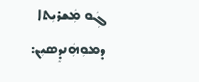ܓܲܘ ܡܲܫܪܝܼܬܐ ܕܡܘܼܗܲܢܕܸܣܝܼܢ: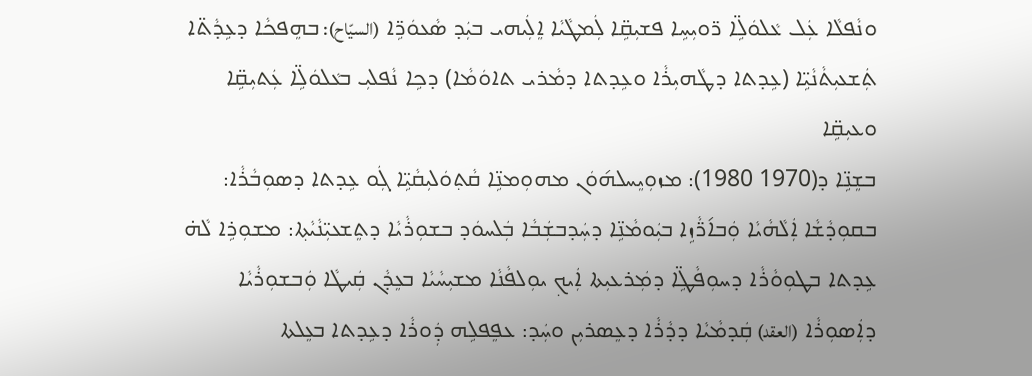ܘܢܵܦܠܵܐ ܥܲܠ ܥܵܠܘܿܠܹ̈ܐ ܪ̈ܘܝܼܚܹܐ ܦܫܝܼܩܹ̈ܐ ܠܲܡܛܵܝܵܐ ܐܸܠܲܝܗܝ ܒܝܲܕ ܣܵܥܘܿܪܹ̈ܐ (السيّاح): ܒܗܸܦܟܵܐ ܕܥܹܕܵܬ̈ܐ ܬܲܫܥܝܼܬܵܢܵܝܹ̈ܐ (ܥܹܕܬܐ ܕܛܵܗܝܼܪܵܐ ܘܥܹܕܬܐ ܕܡܵܪܝ ܬܐܘܿܡܵܐ) ܕܟܹܐ ܢܵܦܠܝܼ ܒܥܵܠܘܿܠܹ̈ܐ ܥܲܬܝܼܩܹ̈ܐ ܘܥܝܼܩܹ̈ܐ
ܒܫܸܢܹ̈ܐ ܕ(1970 1980): ܡܙܘܼܝܸܚܠܗ݇ܘܿܢ ܡܗܘܼܡܢܹ̈ܐ ܩܵܬ݂ܘܿܠܝܼܩܵܝܹ̈ܐ ܓܲܘ ܥܹܕܬܐ ܕܣܘܼܒܵܪܵܐ: ܒܩܘܼܕܵܫܵܐ ܐܲܠܵܗܵܝܵܐ ܘܲܒܐ݇ܪ̈ܵܙܹܐ ܒܝܲܘܡܵܢܹ̈ܐ ܕܚܲܕܒܫܲܒܵܐ ܒܲܠܚܘܿܕ ܒܫܘܼܪܵܝܵܐ ܕܬܸܫܥܝܼ̈ܢܵܝܵܬ݂ܐ: ܡܫܘܼܪܹܐ ܠܵܗ̇ ܥܹܕܬܐ ܒܛܘܼܘܵܪܵܐ ܕܚܘܼܦܵܛܹ̈ܐ ܕܡܲܪܥܝܼܬܐ ܐܲܝܟ݂ ܝܘܼܠܦܵܢܵܐ ܡܫܝܼܚܵܝܵܐ ܒܥܸܕܵܢ ܩܲܝܛܵܐ ܘܲܒܫܘܼܪܵܝܵܐ ܕܐܲܣܘܼܪܵܐ (العقد) ܩܲܕܡܵܝܵܐ ܕܕܵܪܵܐ ܕܥܸܣܪܝܼܢ ܘܚܲܕ: ܥܦܸܦܠܹܗ ܕܲܘܪܵܐ ܕܥܹܕܬܐ ܒܥܸܠܬܐ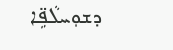ܕܫܘܼܚܠܵܦܹ̈ܐ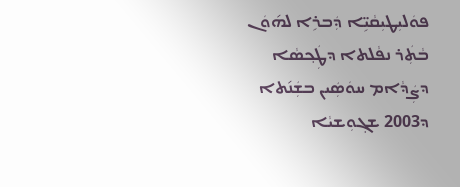ܦܘܿܠܝܼܛܝܼܩܵܝܹ̈ܐ ܕܲܒܪܹܐ ܠܗ݇ܘܿܢ ܒܵܬܲܪ ܢܦܵܠܬܐ ܕܛܲܟ݂ܣܵܐ ܕܨܲܕܵܐܡ ܚܘܿܣܲܝܢ ܒܫܲܢ݇ܬܐ ܕ2003 ܫܓ݂ܘܼܫܝܵܐ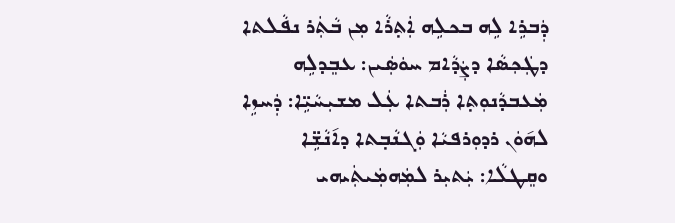ܕܲܒܪܹܐ ܠܹܗ ܒܟܠܹܗ ܐܲܬ݂ܪܵܐ ܡܼܢ ܒܵܬܲܪ ܢܦܵܠܬܐ ܕܛܲܟ݂ܣܵܐ ܕܨܲܕܵܐܡ ܚܘܿܣܲܝܢ: ܥܒܸܕܠܹܗ ܡܲܥܒܕܵܢܘܼܬ݂ܐ ܪܲܒܬܐ ܥܲܠ ܡܫܝܼܚܵܝܹ̈ܐ: ܕܲܚܙܹܐ ܠܗ݇ܘܿܢ ܪܕܘܼܪܦܝܵܐ ܘܲܓܢܵܒ݂ܬܐ ܕܐ݇ܢܵܫܹ̈ܐ ܘܩܸܛܠܵܐ: ܝܲܬܝܼܪ ܠܡܲܗܡܲܝܬܲܝܗܝ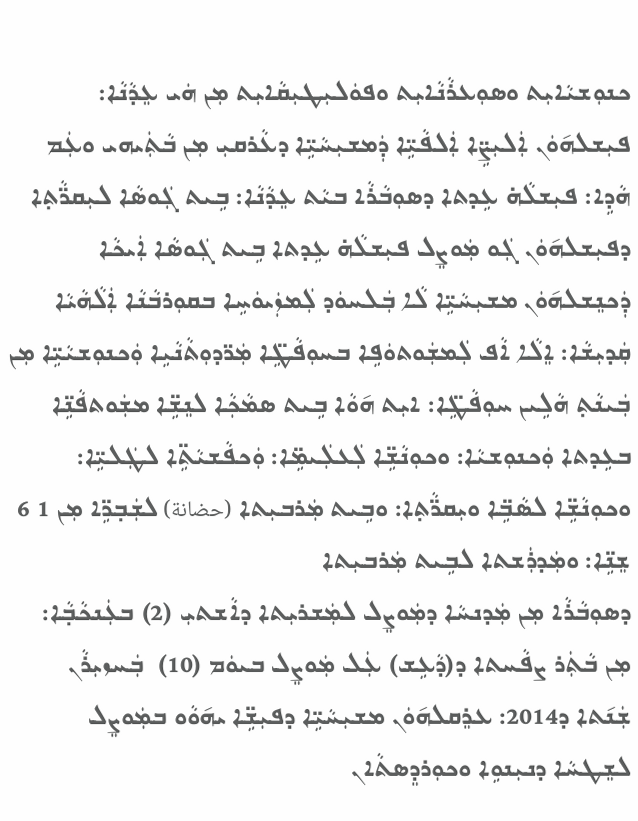ܟܢܘܼܫܝܵܐܝܼܬ ܘܣܘܼܥܪܵܢܵܐܝܼܬ ܘܦܘܿܠܝܼܛܝܼܩܵܐܝܼܬ ܡܼܢ ܗܿܝ ܥܸܕܵܢܵܐ: ܦܝܼܫܠܗ݇ܘܿܢ ܐܲܠܝܼܨܹ̈ܐ ܐܲܠܦܵܝܹ̈ܐ ܕܲܡܫܝܼܚܵܝܹ̈ܐ ܕܥܵܪܩܝܼ ܡܼܢ ܒܵܬܲܝܗܝ ܘܥܲܡ ܗܵܕܹܐ: ܦܝܼܫܠܵܗ̇ ܥܹܕܬܐ ܕܣܘܼܒܵܪܵܐ ܒܝܵܬ ܥܸܕܵܢܵܐ: ܒܹܝܬ ܓܲܘܣܵܐ ܠܝܼܩܪ̈ܵܬ݂ܐ ܕܦܝܼܫܠܗ݇ܘܿܢ ܓܲܘ ܡܲܘܨܸܠ ܦܝܼܫܠܵܗ̇ ܥܹܕܬܐ ܒܹܝܬ ܓܲܘܣܵܐ ܐܲܝܟܵܐ ܕܲܟܢܸܫܠܗ݇ܘܿܢ ܡܫܝܼܚܵܝܹ̈ܐ ܠܵܐ ܒܲܠܚܘܿܕ ܠܲܡܙܲܝܘܿܚܹܐ ܒܩܘܼܪܒܵܢܵܐ ܐܲܠܵܗܵܝܵܐ ܩܲܕܝܼܫܵܐ: ܐܸܠܵܐ ܐܵܦ ܠܲܡܫܲܘܬܘܿܦܹܐ ܒܚܘܼܦܵܛܹ̈ܐ ܡܲܪ̈ܕܘܼܬܵܢܵܝܹܐ ܘܲܟܢܘܼܫܝܵܝܹ̈ܐ ܡܼܢ ܒܲܝܢܵܬ݂ ܗܵܠܹܝܢ ܚܘܼܦܵܛܹ̈ܐ: ܐܝܼܬ ܗ݇ܘܵܐ ܒܹܝܬ ܣܡܵܟ݂ܵܐ ܠܢܸܫܹ̈ܐ ܡܫܲܘܬܦܵܢܹ̈ܐ ܒܥܹܕܬܐ ܘܲܟܢܘܼܫܝܵܐ: ܘܟܘܼܢܵܫܹ̈ܐ ܠܲܥܠܲܝܡܹ̈ܐ: ܘܲܟܦܵܫܝܵܬܹ̈ܐ ܠܛܲܠܝܹ̈ܐ: ܘܟܘܼܢܵܫܹ̈ܐ ܠܣܵܒܹ̈ܐ ܘܝܼܩܪ̈ܵܬ݂ܐ: ܘܒܹܝܬ ܡܲܪܒܝܼܬܐ (حضانة) ܠܫܲܒ݂ܪܹ̈ܐ ܡܼܢ 1 6 ܫܸܢܹ̈ܐ: ܘܡܲܕܪܲܫܬܐ ܠܒܹܝܬ ܡܲܪܒܝܼܬܐ
ܕܣܘܼܒܵܪܵܐ ܡܼܢ ܡܲܕܢܚܵܐ ܕܡܲܘܨܸܠ ܠܡܲܫܪܝܼܬܐ ܕܐܵܫܬܝܼ (2) ܒܥܲܢܟܵܒ݂ܵܐ:
ܡܼܢ ܒܵܬܲܪ ܨܦܵܚܬܐ ܕ(ܕܵܥܹܫ) ܥܲܠ ܡܲܘܨܸܠ ܒܝܘܿܡ (10)  ܒܲܚܙܝܼܪܵܢ ܫܲܢ݇ܬܐ ܕ2014: ܥܪܸܩܠܗ݇ܘܿܢ ܡܫܝܼܚܵܝܹ̈ܐ ܕܦܝܼܫܹ̈ܐ ܝܗ݇ܘܵܘ ܒܡܲܘܨܸܠ ܠܫܸܛܚܵܐ ܕܢܝܼܢܘܹܐ ܘܟܘܼܪܕܸܣܬܵܐܢ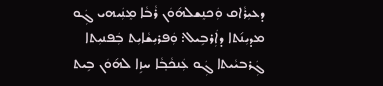ܕܥܝܼܪܵܐܩ ܘܲܟܢܸܫܠܗ݇ܘܿܢ ܪܵܒܵܐ ܡܸܢܲܝܗܝ ܓܲܘ ܡܕܝܼܢ݇ܬܐ ܕܐܲܪܒܹܝܠ: ܘܲܦܪܝܼܫܵܐܝܼܬ ܒܲܦܢܝܼܬܐ ܓܲܪܒܝܵܝܬܐ ܓܲܘ ܥܲܢܟܵܒ݂ܵܐ ܚܙܹܐ ܠܗ݇ܘܿܢ ܒܹܝܬ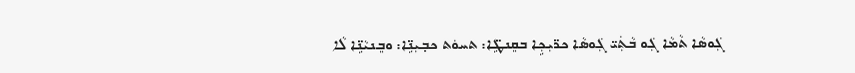ܓܲܘܣܵܐ ܬܵܡܵܐ ܓܲܘ ܒܵܬܲܝ̈ ܓܲܘܣܵܐ ܟܪ̈ܝܼܟ݂ܹܐ ܒܩܸܢܛܹ̈ܐ: ܬܚܘܿܬ ܟܒ݂ܝܼܢܹ̈ܐ: ܘܒܸܢܝܵܢܹ̈ܐ ܠܵܐ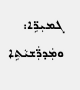ܓܡܝܼܪܹ̈ܐ: ܘܡܲܕܪ̈ܲܫܝܵܬܹܐ